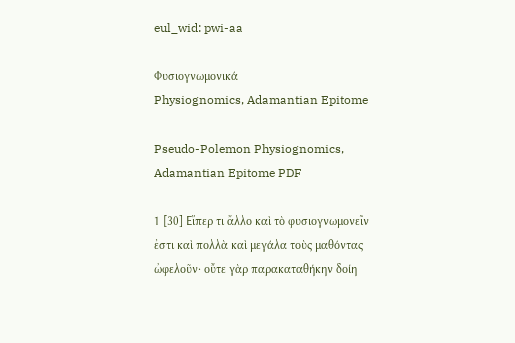eul_wid: pwi-aa

Φυσιογνωμονικά
Physiognomics, Adamantian Epitome

Pseudo-Polemon Physiognomics, Adamantian Epitome PDF

1 [30] Εἴπερ τι ἄλλο καὶ τὸ φυσιογνωμονεῖν ἐστι καὶ πολλὰ καὶ μεγάλα τοὺς μαθόντας ὠφελοῦν· οὔτε γὰρ παρακαταθήκην δοίη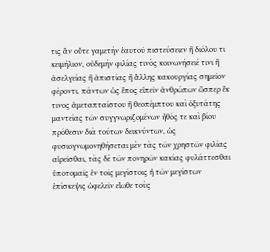τις ἂν οὔτε γαμετὴν ἑαυτοῦ πιστεύσειεν ἢ διόλου τι κειμήλιον, οὐδεμὴν φιλίας τινὸς κοινωνήσειέ τινι ἢ ἀσελγείας ἢ ἀπιστίας ἢ ἄλλης κακουργίας σημεῖον φέροντι. πάντων ὡς ἔπος εἰπεῖν ἀνθρώπων ὥσπερ ἔκ τινος ἀμεταπταίστου ἢ θεοπέμπτου καὶ ὀξυτάτης μαντείας τῶν συγγνωριζομένων ἦθός τε καὶ βίου πρόθεσιν διὰ τούτων δεικνύντων, ὡς φυσιογνωμονηθήσεται μὲν τὰς τῶν χρηστῶν φιλίας αἱρεῖσθαι, τὰς δὲ τῶν πονηρῶν κακίας φυλάττεσθαι ὑποτομαῖς ἐν τοῖς μεγίστοις ἡ τῶν μεγίστων ἐπίσκεψις ὠφελεῖν εἴωθε τοὺς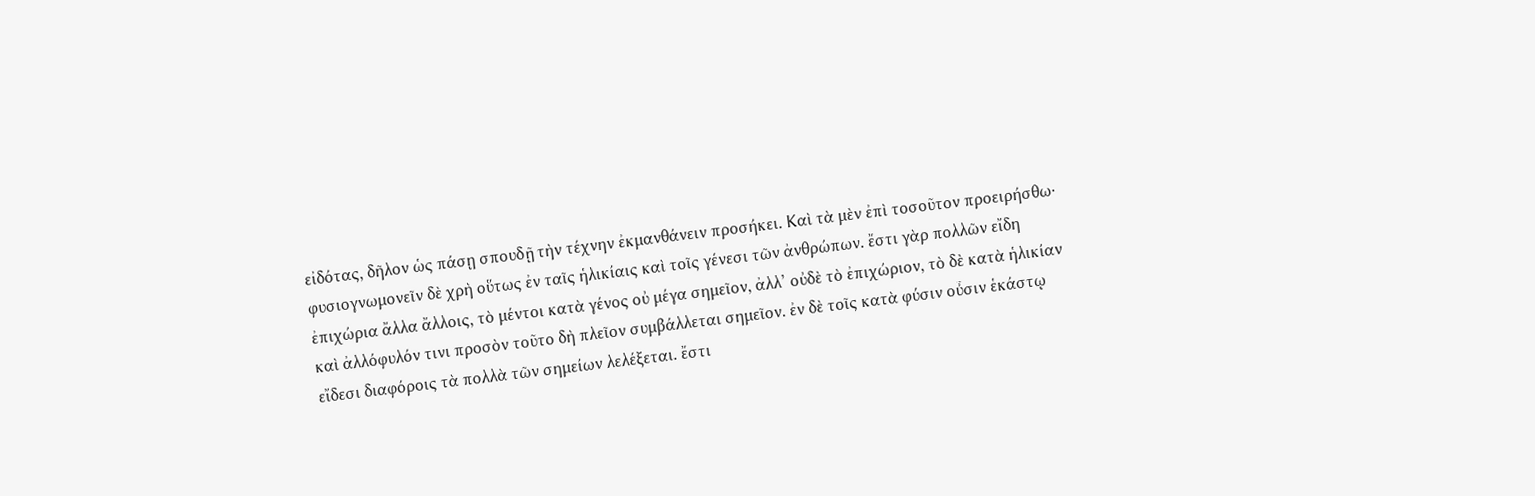εἰδότας, δῆλον ὡς πάσῃ σπουδῇ τὴν τέχνην ἐκμανθάνειν προσήκει. Καὶ τὰ μὲν ἐπὶ τοσοῦτον προειρήσθω· φυσιογνωμονεῖν δὲ χρὴ οὕτως ἐν ταῖς ἡλικίαις καὶ τοῖς γένεσι τῶν ἀνθρώπων. ἔστι γὰρ πολλῶν εἴδη ἐπιχώρια ἄλλα ἄλλοις, τὸ μέντοι κατὰ γένος οὐ μέγα σημεῖον, ἀλλ’ οὐδὲ τὸ ἐπιχώριον, τὸ δὲ κατὰ ἡλικίαν καὶ ἀλλόφυλόν τινι προσὸν τοῦτο δὴ πλεῖον συμβάλλεται σημεῖον. ἐν δὲ τοῖς κατὰ φύσιν οὖσιν ἑκάστῳ εἴδεσι διαφόροις τὰ πολλὰ τῶν σημείων λελέξεται. ἔστι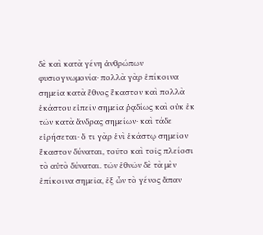δὲ καὶ κατὰ γένη ἀνθρώπων φυσιογνωμονία· πολλὰ γὰρ ἐπίκοινα σημεῖα κατὰ ἔθνος ἕκαστον καὶ πολλὰ ἑκάστου εἰπεῖν σημεῖα ῥᾳδίως καὶ οὐκ ἐκ τῶν κατὰ ἄνδρας σημείων· καὶ τάδε εἰρήσεται· ὅ τι γὰρ ἑνὶ ἑκάστῳ σημεῖον ἕκαστον δύναται, τοῦτο καὶ τοῖς πλείοσι τὸ αὐτὸ δύναται. τῶν ἐθνῶν δὲ τὰ μὲν ἐπίκοινα σημεῖα, ἐξ ὧν τὸ γένος ἅπαν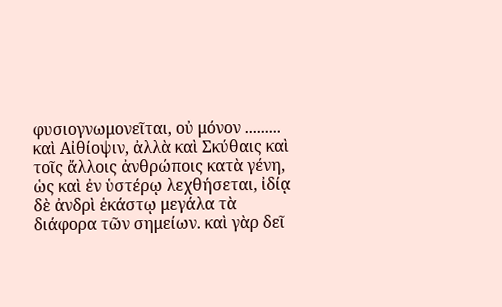φυσιογνωμονεῖται, οὐ μόνον ......... καὶ Αἰθίοψιν, ἀλλὰ καὶ Σκύθαις καὶ τοῖς ἄλλοις ἀνθρώποις κατὰ γένη, ὡς καὶ ἐν ὑστέρῳ λεχθήσεται, ἰδίᾳ δὲ ἀνδρὶ ἑκάστῳ μεγάλα τὰ διάφορα τῶν σημείων. καὶ γὰρ δεῖ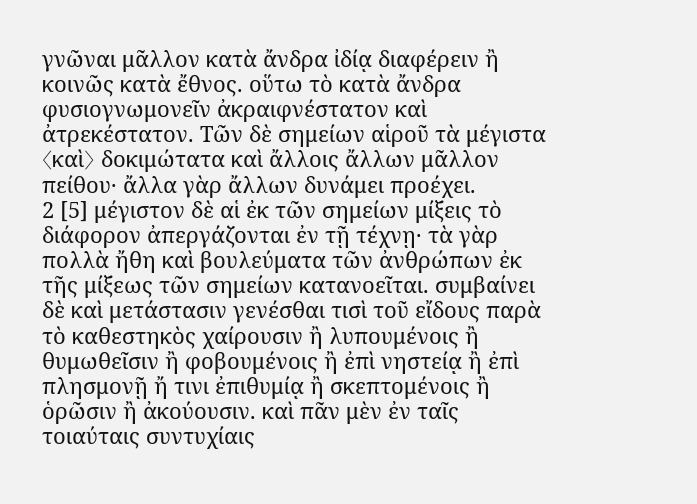γνῶναι μᾶλλον κατὰ ἄνδρα ἰδίᾳ διαφέρειν ἢ κοινῶς κατὰ ἔθνος. οὕτω τὸ κατὰ ἄνδρα φυσιογνωμονεῖν ἀκραιφνέστατον καὶ ἀτρεκέστατον. Τῶν δὲ σημείων αἱροῦ τὰ μέγιστα 〈καὶ〉 δοκιμώτατα καὶ ἄλλοις ἄλλων μᾶλλον πείθου· ἄλλα γὰρ ἄλλων δυνάμει προέχει.
2 [5] μέγιστον δὲ αἱ ἐκ τῶν σημείων μίξεις τὸ διάφορον ἀπεργάζονται ἐν τῇ τέχνῃ· τὰ γὰρ πολλὰ ἤθη καὶ βουλεύματα τῶν ἀνθρώπων ἐκ τῆς μίξεως τῶν σημείων κατανοεῖται. συμβαίνει δὲ καὶ μετάστασιν γενέσθαι τισὶ τοῦ εἴδους παρὰ τὸ καθεστηκὸς χαίρουσιν ἢ λυπουμένοις ἢ θυμωθεῖσιν ἢ φοβουμένοις ἢ ἐπὶ νηστείᾳ ἢ ἐπὶ πλησμονῇ ἤ τινι ἐπιθυμίᾳ ἢ σκεπτομένοις ἢ ὁρῶσιν ἢ ἀκούουσιν. καὶ πᾶν μὲν ἐν ταῖς τοιαύταις συντυχίαις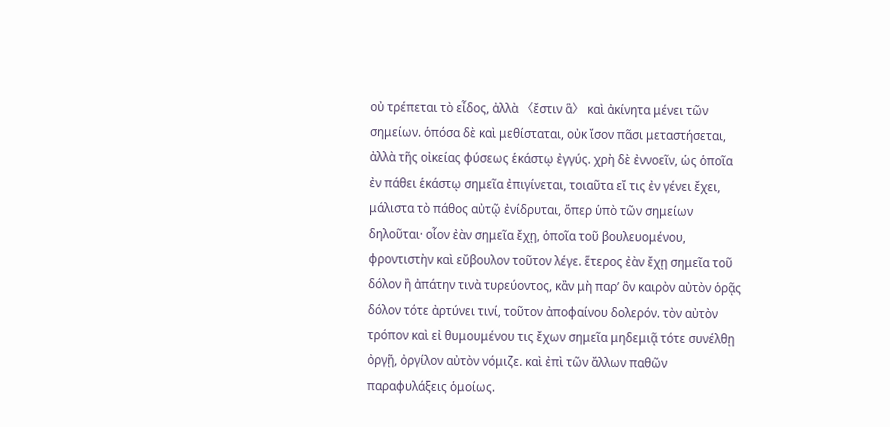οὐ τρέπεται τὸ εἶδος, ἀλλὰ 〈ἔστιν ἃ〉 καὶ ἀκίνητα μένει τῶν σημείων. ὁπόσα δὲ καὶ μεθίσταται, οὐκ ἴσον πᾶσι μεταστήσεται, ἀλλὰ τῆς οἰκείας φύσεως ἑκάστῳ ἐγγύς. χρὴ δὲ ἐννοεῖν, ὡς ὁποῖα ἐν πάθει ἑκάστῳ σημεῖα ἐπιγίνεται, τοιαῦτα εἴ τις ἐν γένει ἔχει, μάλιστα τὸ πάθος αὐτῷ ἐνίδρυται, ὅπερ ὑπὸ τῶν σημείων δηλοῦται· οἷον ἐὰν σημεῖα ἔχῃ, ὁποῖα τοῦ βουλευομένου, φροντιστὴν καὶ εὔβουλον τοῦτον λέγε. ἕτερος ἐὰν ἔχῃ σημεῖα τοῦ δόλον ἢ ἀπάτην τινὰ τυρεύοντος, κἂν μὴ παρ’ ὃν καιρὸν αὐτὸν ὁρᾷς δόλον τότε ἀρτύνει τινί, τοῦτον ἀποφαίνου δολερόν. τὸν αὐτὸν τρόπον καὶ εἰ θυμουμένου τις ἔχων σημεῖα μηδεμιᾷ τότε συνέλθῃ ὀργῇ, ὀργίλον αὐτὸν νόμιζε. καὶ ἐπὶ τῶν ἄλλων παθῶν παραφυλάξεις ὁμοίως.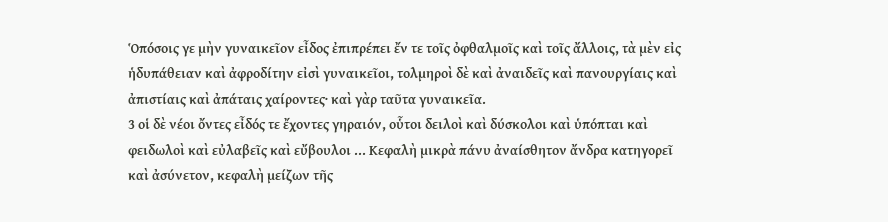Ὁπόσοις γε μὴν γυναικεῖον εἶδος ἐπιπρέπει ἔν τε τοῖς ὀφθαλμοῖς καὶ τοῖς ἄλλοις, τὰ μὲν εἰς ἡδυπάθειαν καὶ ἀφροδίτην εἰσὶ γυναικεῖοι, τολμηροὶ δὲ καὶ ἀναιδεῖς καὶ πανουργίαις καὶ ἀπιστίαις καὶ ἀπάταις χαίροντες· καὶ γὰρ ταῦτα γυναικεῖα.
3 οἱ δὲ νέοι ὄντες εἶδός τε ἔχοντες γηραιόν, οὗτοι δειλοὶ καὶ δύσκολοι καὶ ὑπόπται καὶ φειδωλοὶ καὶ εὐλαβεῖς καὶ εὔβουλοι ... Κεφαλὴ μικρὰ πάνυ ἀναίσθητον ἄνδρα κατηγορεῖ καὶ ἀσύνετον, κεφαλὴ μείζων τῆς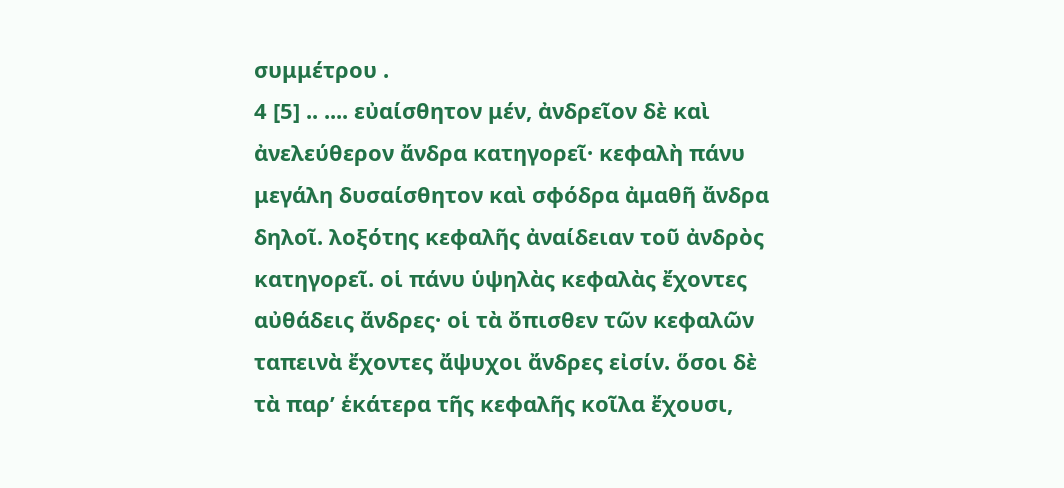συμμέτρου .
4 [5] .. .... εὐαίσθητον μέν, ἀνδρεῖον δὲ καὶ ἀνελεύθερον ἄνδρα κατηγορεῖ· κεφαλὴ πάνυ μεγάλη δυσαίσθητον καὶ σφόδρα ἀμαθῆ ἄνδρα δηλοῖ. λοξότης κεφαλῆς ἀναίδειαν τοῦ ἀνδρὸς κατηγορεῖ. οἱ πάνυ ὑψηλὰς κεφαλὰς ἔχοντες αὐθάδεις ἄνδρες· οἱ τὰ ὄπισθεν τῶν κεφαλῶν ταπεινὰ ἔχοντες ἄψυχοι ἄνδρες εἰσίν. ὅσοι δὲ τὰ παρ’ ἑκάτερα τῆς κεφαλῆς κοῖλα ἔχουσι,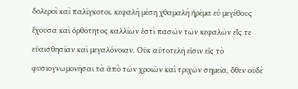δολεροὶ καὶ παλίγκοτοι. κεφαλὴ μέση χθαμαλὴ ἠρέμα εὖ μεγέθους ἔχουσα καὶ ὀρθότητος καλλίων ἐστὶ πασῶν τῶν κεφαλῶν εἴς τε εὐαισθησίαν καὶ μεγαλόνοιαν. Οὐκ αὐτοτελῆ εἰσιν εἰς τὸ φυσιογνωμονῆσαι τὰ ἀπὸ τῶν χροιῶν καὶ τριχῶν σημεῖα, ὅθεν οὐδὲ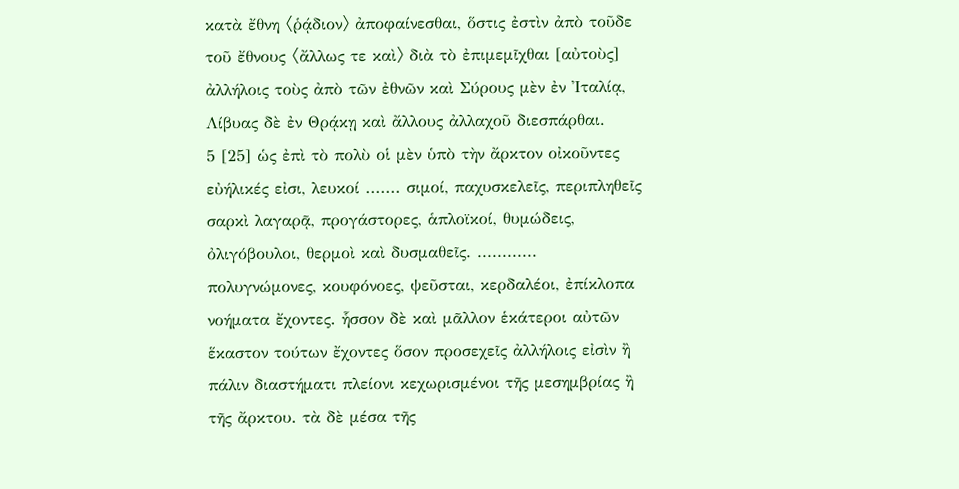κατὰ ἔθνη 〈ῥᾴδιον〉 ἀποφαίνεσθαι, ὅστις ἐστὶν ἀπὸ τοῦδε τοῦ ἔθνους 〈ἄλλως τε καὶ〉 διὰ τὸ ἐπιμεμῖχθαι [αὐτοὺς] ἀλλήλοις τοὺς ἀπὸ τῶν ἐθνῶν καὶ Σύρους μὲν ἐν Ἰταλίᾳ, Λίβυας δὲ ἐν Θρᾴκῃ καὶ ἄλλους ἀλλαχοῦ διεσπάρθαι.
5 [25] ὡς ἐπὶ τὸ πολὺ οἱ μὲν ὑπὸ τὴν ἄρκτον οἰκοῦντες εὐήλικές εἰσι, λευκοί ....... σιμοί, παχυσκελεῖς, περιπληθεῖς σαρκὶ λαγαρᾷ, προγάστορες, ἁπλοϊκοί, θυμώδεις, ὀλιγόβουλοι, θερμοὶ καὶ δυσμαθεῖς. ............ πολυγνώμονες, κουφόνοες, ψεῦσται, κερδαλέοι, ἐπίκλοπα νοήματα ἔχοντες. ἧσσον δὲ καὶ μᾶλλον ἑκάτεροι αὐτῶν ἕκαστον τούτων ἔχοντες ὅσον προσεχεῖς ἀλλήλοις εἰσὶν ἢ πάλιν διαστήματι πλείονι κεχωρισμένοι τῆς μεσημβρίας ἢ τῆς ἄρκτου. τὰ δὲ μέσα τῆς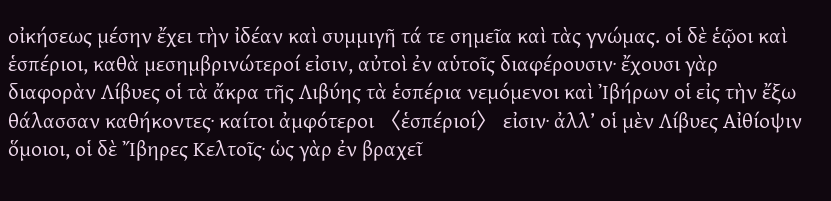οἰκήσεως μέσην ἔχει τὴν ἰδέαν καὶ συμμιγῆ τά τε σημεῖα καὶ τὰς γνώμας. οἱ δὲ ἑῷοι καὶ ἑσπέριοι, καθὰ μεσημβρινώτεροί εἰσιν, αὐτοὶ ἐν αὑτοῖς διαφέρουσιν· ἔχουσι γὰρ διαφορὰν Λίβυες οἱ τὰ ἄκρα τῆς Λιβύης τὰ ἑσπέρια νεμόμενοι καὶ Ἰβήρων οἱ εἰς τὴν ἔξω θάλασσαν καθήκοντες· καίτοι ἀμφότεροι 〈ἑσπέριοί〉 εἰσιν· ἀλλ’ οἱ μὲν Λίβυες Αἰθίοψιν ὅμοιοι, οἱ δὲ Ἴβηρες Κελτοῖς· ὡς γὰρ ἐν βραχεῖ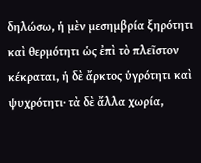δηλώσω, ἡ μὲν μεσημβρία ξηρότητι καὶ θερμότητι ὡς ἐπὶ τὸ πλεῖστον κέκραται, ἡ δὲ ἄρκτος ὑγρότητι καὶ ψυχρότητι· τὰ δὲ ἄλλα χωρία,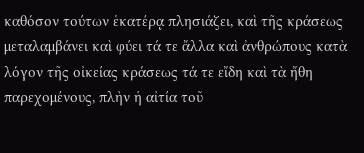καθόσον τούτων ἑκατέρᾳ πλησιάζει, καὶ τῆς κράσεως μεταλαμβάνει καὶ φύει τά τε ἄλλα καὶ ἀνθρώπους κατὰ λόγον τῆς οἰκείας κράσεως τά τε εἴδη καὶ τὰ ἤθη παρεχομένους, πλὴν ἡ αἰτία τοῦ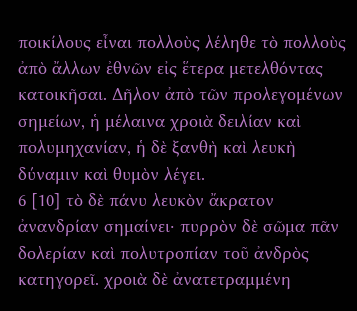ποικίλους εἶναι πολλοὺς λέληθε τὸ πολλοὺς ἀπὸ ἄλλων ἐθνῶν εἰς ἕτερα μετελθόντας κατοικῆσαι. Δῆλον ἀπὸ τῶν προλεγομένων σημείων, ἡ μέλαινα χροιὰ δειλίαν καὶ πολυμηχανίαν, ἡ δὲ ξανθὴ καὶ λευκὴ δύναμιν καὶ θυμὸν λέγει.
6 [10] τὸ δὲ πάνυ λευκὸν ἄκρατον ἀνανδρίαν σημαίνει· πυρρὸν δὲ σῶμα πᾶν δολερίαν καὶ πολυτροπίαν τοῦ ἀνδρὸς κατηγορεῖ. χροιὰ δὲ ἀνατετραμμένη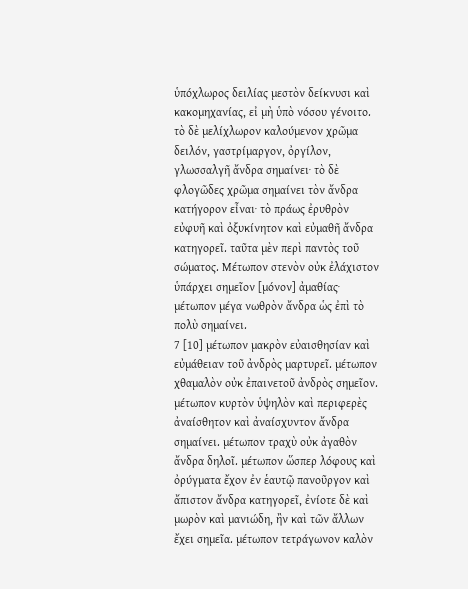ὑπόχλωρος δειλίας μεστὸν δείκνυσι καὶ κακομηχανίας, εἰ μὴ ὑπὸ νόσου γένοιτο. τὸ δὲ μελίχλωρον καλούμενον χρῶμα δειλόν, γαστρίμαργον, ὀργίλον, γλωσσαλγῆ ἄνδρα σημαίνει· τὸ δὲ φλογῶδες χρῶμα σημαίνει τὸν ἄνδρα κατήγορον εἶναι· τὸ πράως ἐρυθρὸν εὐφυῆ καὶ ὀξυκίνητον καὶ εὐμαθῆ ἄνδρα κατηγορεῖ. ταῦτα μὲν περὶ παντὸς τοῦ σώματος. Μέτωπον στενὸν οὐκ ἐλάχιστον ὑπάρχει σημεῖον [μόνον] ἀμαθίας· μέτωπον μέγα νωθρὸν ἄνδρα ὡς ἐπὶ τὸ πολὺ σημαίνει.
7 [10] μέτωπον μακρὸν εὐαισθησίαν καὶ εὐμάθειαν τοῦ ἀνδρὸς μαρτυρεῖ. μέτωπον χθαμαλὸν οὐκ ἐπαινετοῦ ἀνδρὸς σημεῖον. μέτωπον κυρτὸν ὑψηλὸν καὶ περιφερὲς ἀναίσθητον καὶ ἀναίσχυντον ἄνδρα σημαίνει. μέτωπον τραχὺ οὐκ ἀγαθὸν ἄνδρα δηλοῖ. μέτωπον ὥσπερ λόφους καὶ ὀρύγματα ἔχον ἐν ἑαυτῷ πανοῦργον καὶ ἄπιστον ἄνδρα κατηγορεῖ, ἐνίοτε δὲ καὶ μωρὸν καὶ μανιώδη, ἢν καὶ τῶν ἄλλων ἔχει σημεῖα. μέτωπον τετράγωνον καλὸν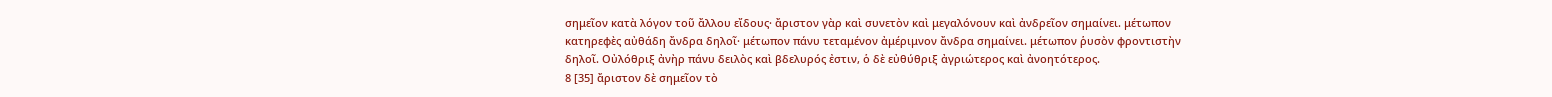σημεῖον κατὰ λόγον τοῦ ἄλλου εἴδους· ἄριστον γὰρ καὶ συνετὸν καὶ μεγαλόνουν καὶ ἀνδρεῖον σημαίνει. μέτωπον κατηρεφὲς αὐθάδη ἄνδρα δηλοῖ· μέτωπον πάνυ τεταμένον ἀμέριμνον ἄνδρα σημαίνει. μέτωπον ῥυσὸν φροντιστὴν δηλοῖ. Οὐλόθριξ ἀνὴρ πάνυ δειλὸς καὶ βδελυρός ἐστιν, ὁ δὲ εὐθύθριξ ἀγριώτερος καὶ ἀνοητότερος.
8 [35] ἄριστον δὲ σημεῖον τὸ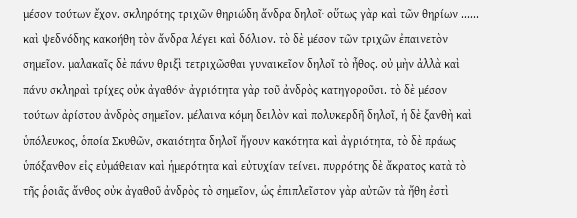μέσον τούτων ἔχον. σκληρότης τριχῶν θηριώδη ἄνδρα δηλοῖ· οὕτως γὰρ καὶ τῶν θηρίων ...... καὶ ψεδνόδης κακοήθη τὸν ἄνδρα λέγει καὶ δόλιον. τὸ δὲ μέσον τῶν τριχῶν ἐπαινετὸν σημεῖον. μαλακαῖς δὲ πάνυ θριξὶ τετριχῶσθαι γυναικεῖον δηλοῖ τὸ ἦθος. οὐ μὴν ἀλλὰ καὶ πάνυ σκληραὶ τρίχες οὐκ ἀγαθόν· ἀγριότητα γὰρ τοῦ ἀνδρὸς κατηγοροῦσι. τὸ δὲ μέσον τούτων ἀρίστου ἀνδρὸς σημεῖον. μέλαινα κόμη δειλὸν καὶ πολυκερδῆ δηλοῖ, ἡ δὲ ξανθὴ καὶ ὑπόλευκος, ὁποία Σκυθῶν, σκαιότητα δηλοῖ ἤγουν κακότητα καὶ ἀγριότητα, τὸ δὲ πράως ὑπόξανθον εἰς εὐμάθειαν καὶ ἡμερότητα καὶ εὐτυχίαν τείνει. πυρρότης δὲ ἄκρατος κατὰ τὸ τῆς ῥοιᾶς ἄνθος οὐκ ἀγαθοῦ ἀνδρὸς τὸ σημεῖον, ὡς ἐπιπλεῖστον γὰρ αὐτῶν τὰ ἤθη ἐστὶ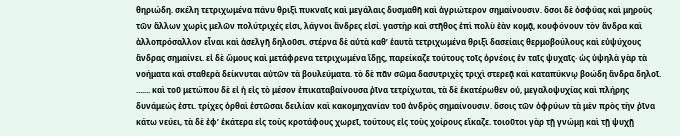θηριώδη. σκέλη τετριχωμένα πάνυ θριξὶ πυκναῖς καὶ μεγάλαις δυσμαθῆ καὶ ἀγριώτερον σημαίνουσιν. ὅσοι δὲ ὀσφύας καὶ μηροὺς τῶν ἄλλων χωρὶς μελῶν πολύτριχές εἰσι, λάγνοι ἄνδρες εἰσί. γαστὴρ καὶ στῆθος ἐπὶ πολὺ ἐὰν κομᾷ, κουφόνουν τὸν ἄνδρα καὶ ἀλλοπρόσαλλον εἶναι καὶ ἀσελγῆ δηλοῦσι. στέρνα δὲ αὐτὰ καθ’ ἑαυτὰ τετριχωμένα θριξὶ δασείαις θερμοβούλους καὶ εὐψύχους ἄνδρας σημαίνει. εἰ δὲ ὤμους καὶ μετάφρενα τετριχωμένα ἴδῃς, παρείκαζε τούτους τοῖς ὀρνέοις ἐν ταῖς ψυχαῖς· ὡς ὑψηλὰ γὰρ τὰ νοήματα καὶ σταθερὰ δείκνυται αὐτῶν τὰ βουλεύματα. τὸ δὲ πᾶν σῶμα δασυτριχὲς τριχὶ στερεᾷ καὶ καταπύκνῳ βοώδη ἄνδρα δηλοῖ. ....... καὶ τοῦ μετώπου δὲ εἰ ἡ εἰς τὸ μέσον ἐπικαταβαίνουσα ῥῖνα τετρίχωται, τὰ δὲ ἑκατέρωθεν οὐ, μεγαλοψυχίας καὶ πλήρης δυνάμεώς ἐστι. τρίχες ὀρθαὶ ἑστῶσαι δειλίαν καὶ κακομηχανίαν τοῦ ἀνδρὸς σημαίνουσιν. ὅσοις τῶν ὀφρύων τὰ μὲν πρὸς τὴν ῥῖνα κάτω νεύει, τὰ δὲ ἐφ’ ἑκάτερα εἰς τοὺς κροτάφους χωρεῖ, τούτους εἰς τοὺς χοίρους εἴκαζε. τοιοῦτοι γὰρ τῇ γνώμῃ καὶ τῇ ψυχῇ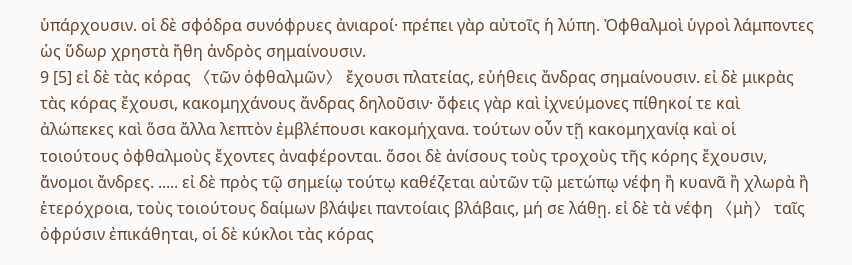ὑπάρχουσιν. οἱ δὲ σφόδρα συνόφρυες ἀνιαροί· πρέπει γὰρ αὐτοῖς ἡ λύπη. Ὀφθαλμοὶ ὑγροὶ λάμποντες ὡς ὕδωρ χρηστὰ ἤθη ἀνδρὸς σημαίνουσιν.
9 [5] εἰ δὲ τὰς κόρας 〈τῶν ὀφθαλμῶν〉 ἔχουσι πλατείας, εὐήθεις ἄνδρας σημαίνουσιν. εἰ δὲ μικρὰς τὰς κόρας ἔχουσι, κακομηχάνους ἄνδρας δηλοῦσιν· ὄφεις γὰρ καὶ ἰχνεύμονες πίθηκοί τε καὶ ἀλώπεκες καὶ ὅσα ἄλλα λεπτὸν ἐμβλέπουσι κακομήχανα. τούτων οὖν τῇ κακομηχανίᾳ καὶ οἱ τοιούτους ὀφθαλμοὺς ἔχοντες ἀναφέρονται. ὅσοι δὲ ἀνίσους τοὺς τροχοὺς τῆς κόρης ἔχουσιν, ἄνομοι ἄνδρες. ..... εἰ δὲ πρὸς τῷ σημείῳ τούτῳ καθέζεται αὐτῶν τῷ μετώπῳ νέφη ἢ κυανᾶ ἢ χλωρὰ ἢ ἑτερόχροια, τοὺς τοιούτους δαίμων βλάψει παντοίαις βλάβαις, μή σε λάθῃ. εἰ δὲ τὰ νέφη 〈μὴ〉 ταῖς ὀφρύσιν ἐπικάθηται, οἱ δὲ κύκλοι τὰς κόρας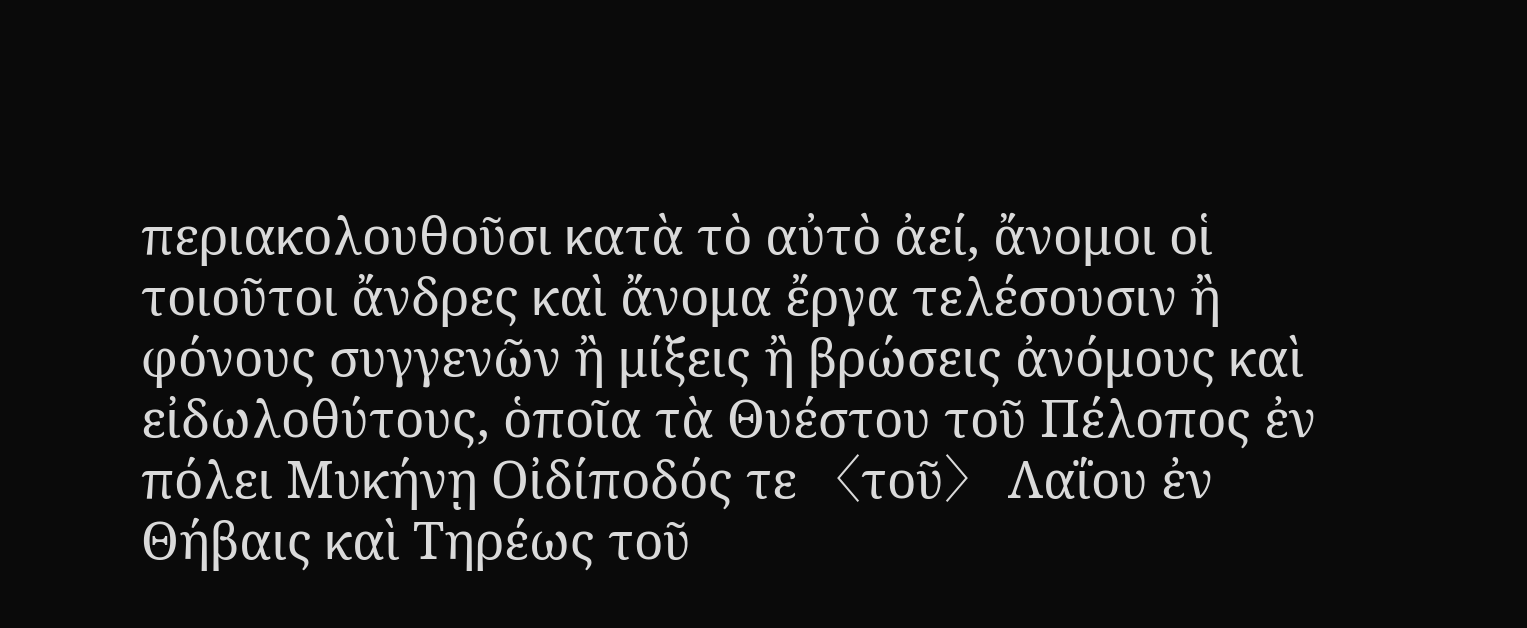περιακολουθοῦσι κατὰ τὸ αὐτὸ ἀεί, ἄνομοι οἱ τοιοῦτοι ἄνδρες καὶ ἄνομα ἔργα τελέσουσιν ἢ φόνους συγγενῶν ἢ μίξεις ἢ βρώσεις ἀνόμους καὶ εἰδωλοθύτους, ὁποῖα τὰ Θυέστου τοῦ Πέλοπος ἐν πόλει Μυκήνῃ Οἰδίποδός τε 〈τοῦ〉 Λαΐου ἐν Θήβαις καὶ Τηρέως τοῦ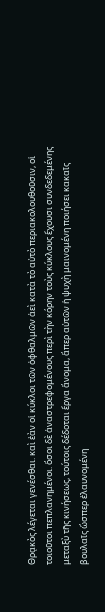Θρᾳκὸς λέγεται γενέσθαι. καὶ ἐὰν οἱ κύκλοι τῶν ὀφθαλμῶν ἀεὶ κατὰ τὸ αὐτὸ περιακολουθοῦσιν, οἱ τοιοῦτοι πεπλανημένοι. ὅσοι δὲ ἀναστρεφομένους περὶ τὴν κόρην τοὺς κύκλους ἔχουσι συνδεδεμένης μεταξὺ τῆς κινήσεως, τούτοις δέδοται ἔργα ἄνομα, ἅπερ αὐτῶν ἡ ψυχὴ μαινομένη ποιήσει κακαῖς βουλαῖς ὥσπερ ἐλαυνομένη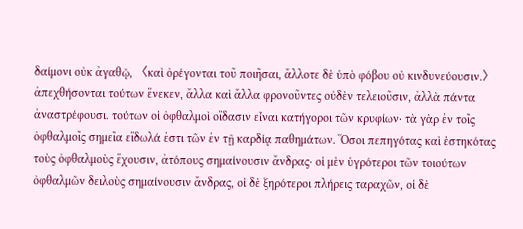δαίμονι οὐκ ἀγαθῷ, 〈καὶ ὀρέγονται τοῦ ποιῆσαι, ἄλλοτε δὲ ὑπὸ φόβου οὐ κινδυνεύουσιν.〉 ἀπεχθήσονται τούτων ἕνεκεν, ἄλλα καὶ ἄλλα φρονοῦντες οὐδὲν τελειοῦσιν, ἀλλὰ πάντα ἀναστρέφουσι. τούτων οἱ ὀφθαλμοὶ οἴδασιν εἶναι κατήγοροι τῶν κρυφίων· τὰ γὰρ ἐν τοῖς ὀφθαλμοῖς σημεῖα εἴδωλά ἐστι τῶν ἐν τῇ καρδίᾳ παθημάτων. Ὅσοι πεπηγότας καὶ ἑστηκότας τοὺς ὀφθαλμοὺς ἔχουσιν, ἀτόπους σημαίνουσιν ἄνδρας· οἱ μὲν ὑγρότεροι τῶν τοιούτων ὀφθαλμῶν δειλοὺς σημαίνουσιν ἄνδρας, οἱ δὲ ξηρότεροι πλήρεις ταραχῶν, οἱ δὲ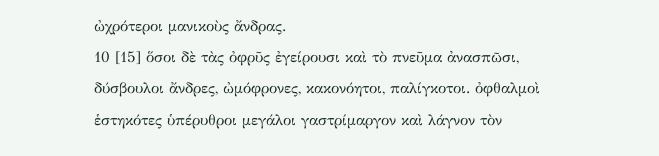ὠχρότεροι μανικοὺς ἄνδρας.
10 [15] ὅσοι δὲ τὰς ὀφρῦς ἐγείρουσι καὶ τὸ πνεῦμα ἀνασπῶσι, δύσβουλοι ἄνδρες, ὠμόφρονες, κακονόητοι, παλίγκοτοι. ὀφθαλμοὶ ἑστηκότες ὑπέρυθροι μεγάλοι γαστρίμαργον καὶ λάγνον τὸν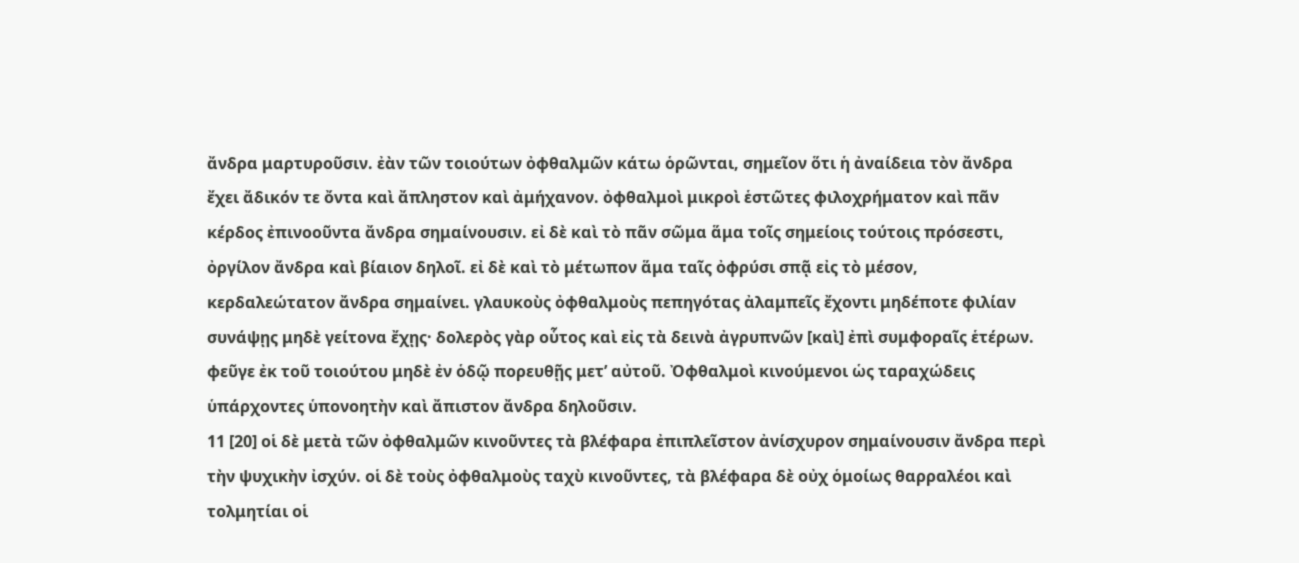ἄνδρα μαρτυροῦσιν. ἐὰν τῶν τοιούτων ὀφθαλμῶν κάτω ὁρῶνται, σημεῖον ὅτι ἡ ἀναίδεια τὸν ἄνδρα ἔχει ἄδικόν τε ὄντα καὶ ἄπληστον καὶ ἀμήχανον. ὀφθαλμοὶ μικροὶ ἑστῶτες φιλοχρήματον καὶ πᾶν κέρδος ἐπινοοῦντα ἄνδρα σημαίνουσιν. εἰ δὲ καὶ τὸ πᾶν σῶμα ἅμα τοῖς σημείοις τούτοις πρόσεστι, ὀργίλον ἄνδρα καὶ βίαιον δηλοῖ. εἰ δὲ καὶ τὸ μέτωπον ἅμα ταῖς ὀφρύσι σπᾷ εἰς τὸ μέσον, κερδαλεώτατον ἄνδρα σημαίνει. γλαυκοὺς ὀφθαλμοὺς πεπηγότας ἀλαμπεῖς ἔχοντι μηδέποτε φιλίαν συνάψῃς μηδὲ γείτονα ἔχῃς· δολερὸς γὰρ οὗτος καὶ εἰς τὰ δεινὰ ἀγρυπνῶν [καὶ] ἐπὶ συμφοραῖς ἑτέρων. φεῦγε ἐκ τοῦ τοιούτου μηδὲ ἐν ὁδῷ πορευθῇς μετ’ αὐτοῦ. Ὀφθαλμοὶ κινούμενοι ὡς ταραχώδεις ὑπάρχοντες ὑπονοητὴν καὶ ἄπιστον ἄνδρα δηλοῦσιν.
11 [20] οἱ δὲ μετὰ τῶν ὀφθαλμῶν κινοῦντες τὰ βλέφαρα ἐπιπλεῖστον ἀνίσχυρον σημαίνουσιν ἄνδρα περὶ τὴν ψυχικὴν ἰσχύν. οἱ δὲ τοὺς ὀφθαλμοὺς ταχὺ κινοῦντες, τὰ βλέφαρα δὲ οὐχ ὁμοίως θαρραλέοι καὶ τολμητίαι οἱ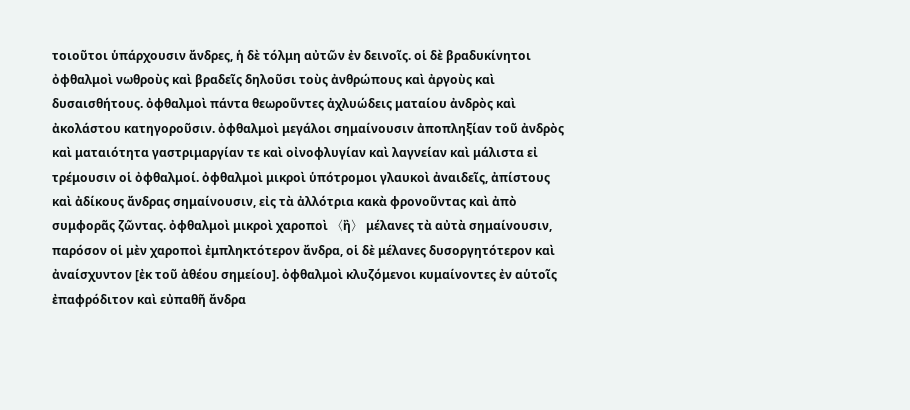τοιοῦτοι ὑπάρχουσιν ἄνδρες, ἡ δὲ τόλμη αὐτῶν ἐν δεινοῖς. οἱ δὲ βραδυκίνητοι ὀφθαλμοὶ νωθροὺς καὶ βραδεῖς δηλοῦσι τοὺς ἀνθρώπους καὶ ἀργοὺς καὶ δυσαισθήτους. ὀφθαλμοὶ πάντα θεωροῦντες ἀχλυώδεις ματαίου ἀνδρὸς καὶ ἀκολάστου κατηγοροῦσιν. ὀφθαλμοὶ μεγάλοι σημαίνουσιν ἀποπληξίαν τοῦ ἀνδρὸς καὶ ματαιότητα γαστριμαργίαν τε καὶ οἰνοφλυγίαν καὶ λαγνείαν καὶ μάλιστα εἰ τρέμουσιν οἱ ὀφθαλμοί. ὀφθαλμοὶ μικροὶ ὑπότρομοι γλαυκοὶ ἀναιδεῖς, ἀπίστους καὶ ἀδίκους ἄνδρας σημαίνουσιν, εἰς τὰ ἀλλότρια κακὰ φρονοῦντας καὶ ἀπὸ συμφορᾶς ζῶντας. ὀφθαλμοὶ μικροὶ χαροποὶ 〈ἢ〉 μέλανες τὰ αὐτὰ σημαίνουσιν, παρόσον οἱ μὲν χαροποὶ ἐμπληκτότερον ἄνδρα, οἱ δὲ μέλανες δυσοργητότερον καὶ ἀναίσχυντον [ἐκ τοῦ ἀθέου σημείου]. ὀφθαλμοὶ κλυζόμενοι κυμαίνοντες ἐν αὑτοῖς ἐπαφρόδιτον καὶ εὐπαθῆ ἄνδρα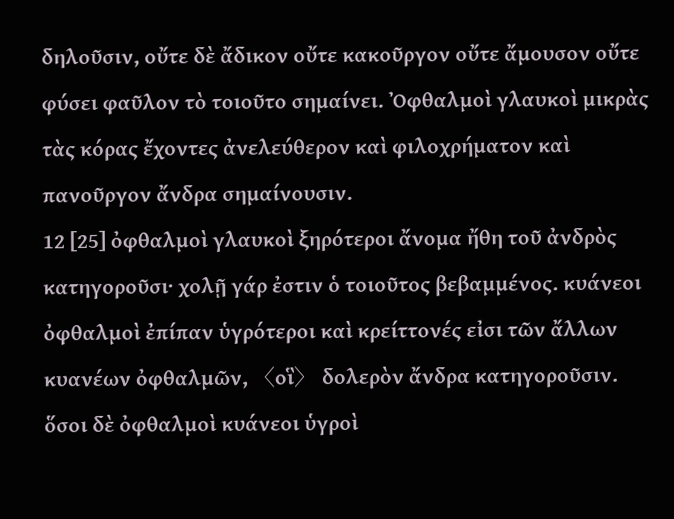δηλοῦσιν, οὔτε δὲ ἄδικον οὔτε κακοῦργον οὔτε ἄμουσον οὔτε φύσει φαῦλον τὸ τοιοῦτο σημαίνει. Ὀφθαλμοὶ γλαυκοὶ μικρὰς τὰς κόρας ἔχοντες ἀνελεύθερον καὶ φιλοχρήματον καὶ πανοῦργον ἄνδρα σημαίνουσιν.
12 [25] ὀφθαλμοὶ γλαυκοὶ ξηρότεροι ἄνομα ἤθη τοῦ ἀνδρὸς κατηγοροῦσι· χολῇ γάρ ἐστιν ὁ τοιοῦτος βεβαμμένος. κυάνεοι ὀφθαλμοὶ ἐπίπαν ὑγρότεροι καὶ κρείττονές εἰσι τῶν ἄλλων κυανέων ὀφθαλμῶν, 〈οἳ〉 δολερὸν ἄνδρα κατηγοροῦσιν. ὅσοι δὲ ὀφθαλμοὶ κυάνεοι ὑγροὶ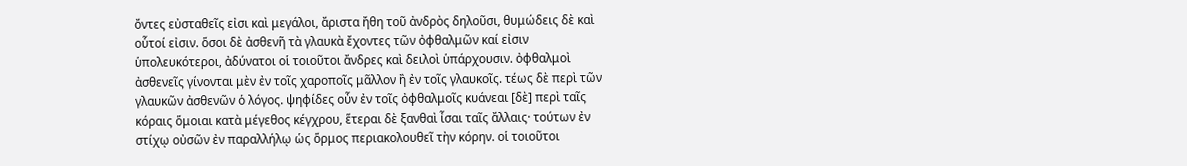ὄντες εὐσταθεῖς εἰσι καὶ μεγάλοι, ἄριστα ἤθη τοῦ ἀνδρὸς δηλοῦσι, θυμώδεις δὲ καὶ οὗτοί εἰσιν. ὅσοι δὲ ἀσθενῆ τὰ γλαυκὰ ἔχοντες τῶν ὀφθαλμῶν καί εἰσιν ὑπολευκότεροι, ἀδύνατοι οἱ τοιοῦτοι ἄνδρες καὶ δειλοὶ ὑπάρχουσιν. ὀφθαλμοὶ ἀσθενεῖς γίνονται μὲν ἐν τοῖς χαροποῖς μᾶλλον ἢ ἐν τοῖς γλαυκοῖς. τέως δὲ περὶ τῶν γλαυκῶν ἀσθενῶν ὁ λόγος. ψηφίδες οὖν ἐν τοῖς ὀφθαλμοῖς κυάνεαι [δὲ] περὶ ταῖς κόραις ὅμοιαι κατὰ μέγεθος κέγχρου, ἕτεραι δὲ ξανθαὶ ἶσαι ταῖς ἄλλαις· τούτων ἐν στίχῳ οὐσῶν ἐν παραλλήλῳ ὡς ὅρμος περιακολουθεῖ τὴν κόρην. οἱ τοιοῦτοι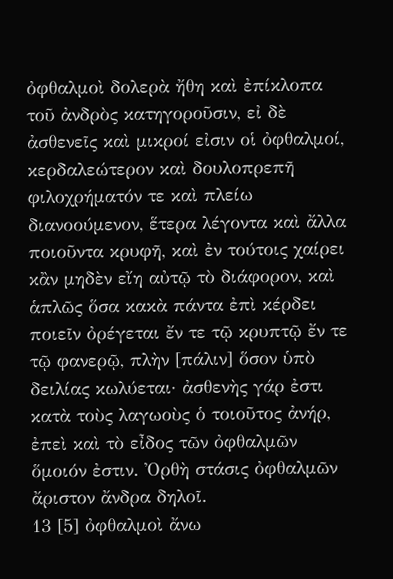ὀφθαλμοὶ δολερὰ ἤθη καὶ ἐπίκλοπα τοῦ ἀνδρὸς κατηγοροῦσιν, εἰ δὲ ἀσθενεῖς καὶ μικροί εἰσιν οἱ ὀφθαλμοί, κερδαλεώτερον καὶ δουλοπρεπῆ φιλοχρήματόν τε καὶ πλείω διανοούμενον, ἕτερα λέγοντα καὶ ἄλλα ποιοῦντα κρυφῆ, καὶ ἐν τούτοις χαίρει κἂν μηδὲν εἴη αὐτῷ τὸ διάφορον, καὶ ἁπλῶς ὅσα κακὰ πάντα ἐπὶ κέρδει ποιεῖν ὀρέγεται ἔν τε τῷ κρυπτῷ ἔν τε τῷ φανερῷ, πλὴν [πάλιν] ὅσον ὑπὸ δειλίας κωλύεται· ἀσθενὴς γάρ ἐστι κατὰ τοὺς λαγωοὺς ὁ τοιοῦτος ἀνήρ, ἐπεὶ καὶ τὸ εἶδος τῶν ὀφθαλμῶν ὅμοιόν ἐστιν. Ὀρθὴ στάσις ὀφθαλμῶν ἄριστον ἄνδρα δηλοῖ.
13 [5] ὀφθαλμοὶ ἄνω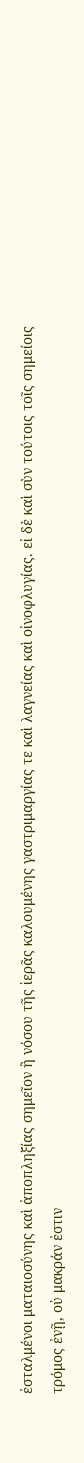ἐσταλμένοι ματαιοσύνης καὶ ἀποπληξίας σημεῖον ἢ νόσου τῆς ἱερᾶς καλουμένης γαστριμαργίας τε καὶ λαγνείας καὶ οἰνοφλυγίας. εἰ δὲ καὶ σὺν τούτοις τοῖς σημείοις τρόμος ἐνῇ, οὐ μακράν ἐστιν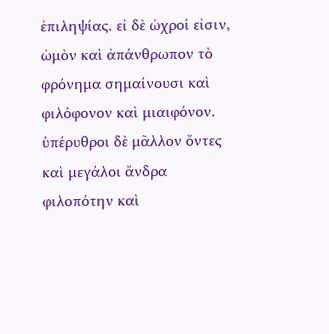ἐπιληψίας. εἰ δὲ ὠχροί εἰσιν, ὠμὸν καὶ ἀπάνθρωπον τὸ φρόνημα σημαίνουσι καὶ φιλόφονον καὶ μιαιφόνον. ὑπέρυθροι δὲ μᾶλλον ὄντες καὶ μεγάλοι ἄνδρα φιλοπότην καὶ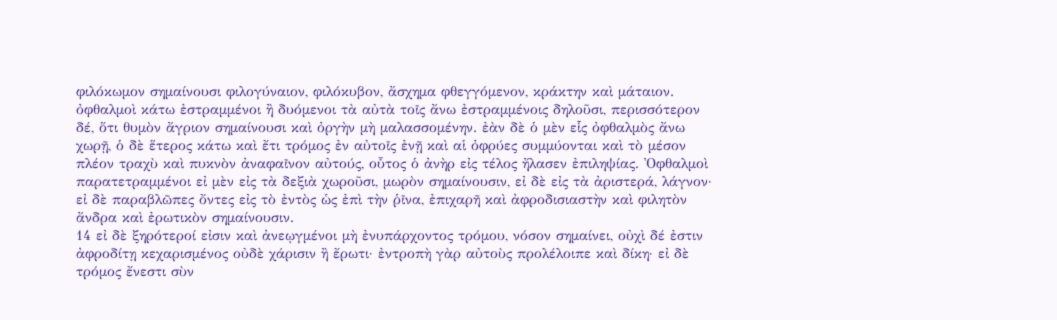φιλόκωμον σημαίνουσι φιλογύναιον, φιλόκυβον, ἄσχημα φθεγγόμενον, κράκτην καὶ μάταιον. ὀφθαλμοὶ κάτω ἐστραμμένοι ἢ δυόμενοι τὰ αὐτὰ τοῖς ἄνω ἐστραμμένοις δηλοῦσι, περισσότερον δέ, ὅτι θυμὸν ἄγριον σημαίνουσι καὶ ὀργὴν μὴ μαλασσομένην. ἐὰν δὲ ὁ μὲν εἷς ὀφθαλμὸς ἄνω χωρῇ, ὁ δὲ ἕτερος κάτω καὶ ἔτι τρόμος ἐν αὐτοῖς ἐνῇ καὶ αἱ ὀφρύες συμμύονται καὶ τὸ μέσον πλέον τραχὺ καὶ πυκνὸν ἀναφαῖνον αὐτούς, οὗτος ὁ ἀνὴρ εἰς τέλος ἤλασεν ἐπιληψίας. Ὀφθαλμοὶ παρατετραμμένοι εἰ μὲν εἰς τὰ δεξιὰ χωροῦσι, μωρὸν σημαίνουσιν, εἰ δὲ εἰς τὰ ἀριστερά, λάγνον· εἰ δὲ παραβλῶπες ὄντες εἰς τὸ ἐντὸς ὡς ἐπὶ τὴν ῥῖνα, ἐπιχαρῆ καὶ ἀφροδισιαστὴν καὶ φιλητὸν ἄνδρα καὶ ἐρωτικὸν σημαίνουσιν.
14 εἰ δὲ ξηρότεροί εἰσιν καὶ ἀνεῳγμένοι μὴ ἐνυπάρχοντος τρόμου, νόσον σημαίνει, οὐχὶ δέ ἐστιν ἀφροδίτῃ κεχαρισμένος οὐδὲ χάρισιν ἢ ἔρωτι· ἐντροπὴ γὰρ αὐτοὺς προλέλοιπε καὶ δίκη· εἰ δὲ τρόμος ἔνεστι σὺν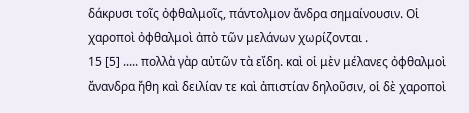δάκρυσι τοῖς ὀφθαλμοῖς, πάντολμον ἄνδρα σημαίνουσιν. Οἱ χαροποὶ ὀφθαλμοὶ ἀπὸ τῶν μελάνων χωρίζονται .
15 [5] ..... πολλὰ γὰρ αὐτῶν τὰ εἴδη. καὶ οἱ μὲν μέλανες ὀφθαλμοὶ ἄνανδρα ἤθη καὶ δειλίαν τε καὶ ἀπιστίαν δηλοῦσιν, οἱ δὲ χαροποὶ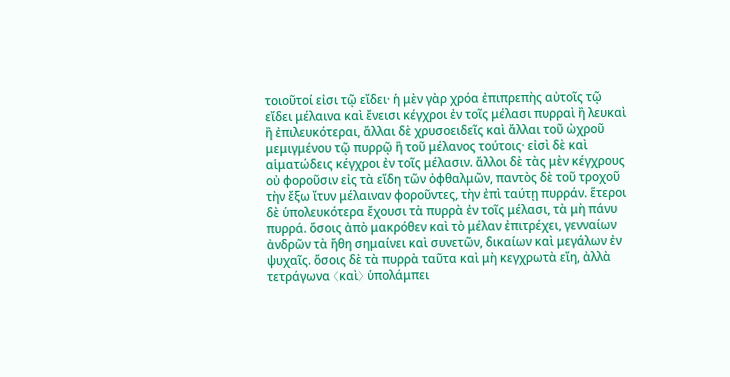τοιοῦτοί εἰσι τῷ εἴδει· ἡ μὲν γὰρ χρόα ἐπιπρεπὴς αὐτοῖς τῷ εἴδει μέλαινα καὶ ἔνεισι κέγχροι ἐν τοῖς μέλασι πυρραὶ ἢ λευκαὶ ἢ ἐπιλευκότεραι, ἄλλαι δὲ χρυσοειδεῖς καὶ ἄλλαι τοῦ ὠχροῦ μεμιγμένου τῷ πυρρῷ ἢ τοῦ μέλανος τούτοις· εἰσὶ δὲ καὶ αἱματώδεις κέγχροι ἐν τοῖς μέλασιν. ἄλλοι δὲ τὰς μὲν κέγχρους οὐ φοροῦσιν εἰς τὰ εἴδη τῶν ὀφθαλμῶν, παντὸς δὲ τοῦ τροχοῦ τὴν ἔξω ἴτυν μέλαιναν φοροῦντες, τὴν ἐπὶ ταύτῃ πυρράν. ἕτεροι δὲ ὑπολευκότερα ἔχουσι τὰ πυρρὰ ἐν τοῖς μέλασι, τὰ μὴ πάνυ πυρρά. ὅσοις ἀπὸ μακρόθεν καὶ τὸ μέλαν ἐπιτρέχει, γενναίων ἀνδρῶν τὰ ἤθη σημαίνει καὶ συνετῶν, δικαίων καὶ μεγάλων ἐν ψυχαῖς. ὅσοις δὲ τὰ πυρρὰ ταῦτα καὶ μὴ κεγχρωτὰ εἴη, ἀλλὰ τετράγωνα 〈καὶ〉 ὑπολάμπει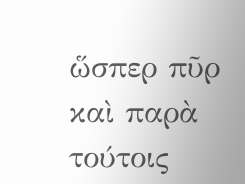ὥσπερ πῦρ καὶ παρὰ τούτοις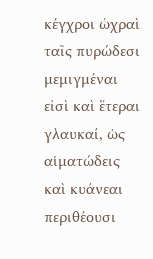κέγχροι ὠχραὶ ταῖς πυρώδεσι μεμιγμέναι εἰσὶ καὶ ἕτεραι γλαυκαί, ὡς αἱματώδεις καὶ κυάνεαι περιθέουσι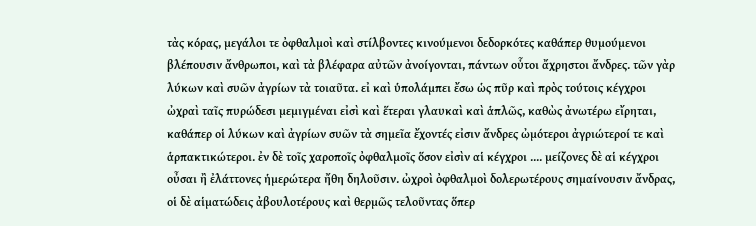τὰς κόρας, μεγάλοι τε ὀφθαλμοὶ καὶ στίλβοντες κινούμενοι δεδορκότες καθάπερ θυμούμενοι βλέπουσιν ἄνθρωποι, καὶ τὰ βλέφαρα αὐτῶν ἀνοίγονται, πάντων οὗτοι ἄχρηστοι ἄνδρες. τῶν γὰρ λύκων καὶ συῶν ἀγρίων τὰ τοιαῦτα. εἰ καὶ ὑπολάμπει ἔσω ὡς πῦρ καὶ πρὸς τούτοις κέγχροι ὠχραὶ ταῖς πυρώδεσι μεμιγμέναι εἰσὶ καὶ ἕτεραι γλαυκαὶ καὶ ἁπλῶς, καθὼς ἀνωτέρω εἴρηται, καθάπερ οἱ λύκων καὶ ἀγρίων συῶν τὰ σημεῖα ἔχοντές εἰσιν ἄνδρες ὠμότεροι ἀγριώτεροί τε καὶ ἁρπακτικώτεροι. ἐν δὲ τοῖς χαροποῖς ὀφθαλμοῖς ὅσον εἰσὶν αἱ κέγχροι .... μείζονες δὲ αἱ κέγχροι οὖσαι ἢ ἐλάττονες ἡμερώτερα ἤθη δηλοῦσιν. ὠχροὶ ὀφθαλμοὶ δολερωτέρους σημαίνουσιν ἄνδρας, οἱ δὲ αἱματώδεις ἀβουλοτέρους καὶ θερμῶς τελοῦντας ὅπερ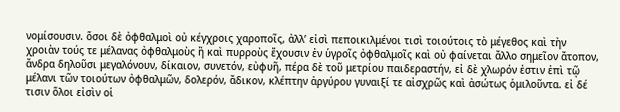νομίσουσιν. ὅσοι δὲ ὀφθαλμοὶ οὐ κέγχροις χαροποῖς, ἀλλ’ εἰσὶ πεποικιλμένοι τισὶ τοιούτοις τὸ μέγεθος καὶ τὴν χροιὰν τούς τε μέλανας ὀφθαλμοὺς ἢ καὶ πυρροὺς ἔχουσιν ἐν ὑγροῖς ὀφθαλμοῖς καὶ οὐ φαίνεται ἄλλο σημεῖον ἄτοπον, ἄνδρα δηλοῦσι μεγαλόνουν, δίκαιον, συνετόν, εὐφυῆ, πέρα δὲ τοῦ μετρίου παιδεραστήν, εἰ δὲ χλωρόν ἐστιν ἐπὶ τῷ μέλανι τῶν τοιούτων ὀφθαλμῶν, δολερόν, ἄδικον, κλέπτην ἀργύρου γυναιξί τε αἰσχρῶς καὶ ἀσώτως ὁμιλοῦντα. εἰ δέ τισιν ὅλοι εἰσὶν οἱ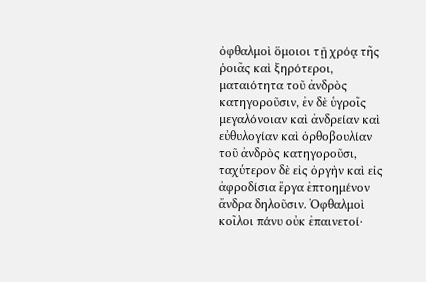ὀφθαλμοὶ ὅμοιοι τῇ χρόᾳ τῆς ῥοιᾶς καὶ ξηρότεροι, ματαιότητα τοῦ ἀνδρὸς κατηγοροῦσιν, ἐν δὲ ὑγροῖς μεγαλόνοιαν καὶ ἀνδρείαν καὶ εὐθυλογίαν καὶ ὀρθοβουλίαν τοῦ ἀνδρὸς κατηγοροῦσι, ταχύτερον δὲ εἰς ὀργὴν καὶ εἰς ἀφροδίσια ἔργα ἐπτοημένον ἄνδρα δηλοῦσιν. Ὀφθαλμοὶ κοῖλοι πάνυ οὐκ ἐπαινετοί·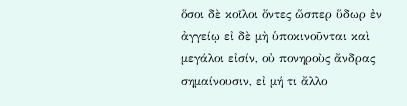ὅσοι δὲ κοῖλοι ὄντες ὥσπερ ὕδωρ ἐν ἀγγείῳ εἰ δὲ μὴ ὑποκινοῦνται καὶ μεγάλοι εἰσίν, οὐ πονηροὺς ἄνδρας σημαίνουσιν, εἰ μή τι ἄλλο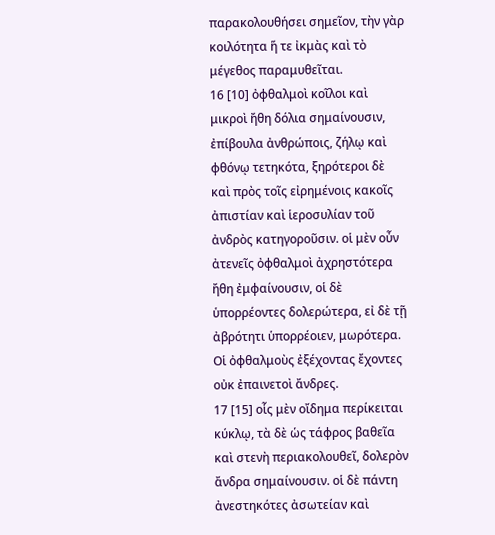παρακολουθήσει σημεῖον, τὴν γὰρ κοιλότητα ἥ τε ἰκμὰς καὶ τὸ μέγεθος παραμυθεῖται.
16 [10] ὀφθαλμοὶ κοῖλοι καὶ μικροὶ ἤθη δόλια σημαίνουσιν, ἐπίβουλα ἀνθρώποις, ζήλῳ καὶ φθόνῳ τετηκότα, ξηρότεροι δὲ καὶ πρὸς τοῖς εἰρημένοις κακοῖς ἀπιστίαν καὶ ἱεροσυλίαν τοῦ ἀνδρὸς κατηγοροῦσιν. οἱ μὲν οὖν ἀτενεῖς ὀφθαλμοὶ ἀχρηστότερα ἤθη ἐμφαίνουσιν, οἱ δὲ ὑπορρέοντες δολερώτερα, εἰ δὲ τῇ ἀβρότητι ὑπορρέοιεν, μωρότερα. Οἱ ὀφθαλμοὺς ἐξέχοντας ἔχοντες οὐκ ἐπαινετοὶ ἄνδρες.
17 [15] οἷς μὲν οἴδημα περίκειται κύκλῳ, τὰ δὲ ὡς τάφρος βαθεῖα καὶ στενὴ περιακολουθεῖ, δολερὸν ἄνδρα σημαίνουσιν. οἱ δὲ πάντη ἀνεστηκότες ἀσωτείαν καὶ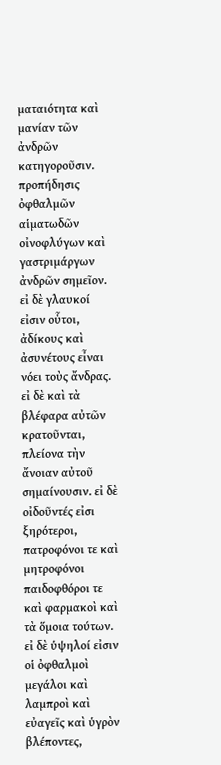ματαιότητα καὶ μανίαν τῶν ἀνδρῶν κατηγοροῦσιν. προπήδησις ὀφθαλμῶν αἱματωδῶν οἰνοφλύγων καὶ γαστριμάργων ἀνδρῶν σημεῖον. εἰ δὲ γλαυκοί εἰσιν οὗτοι, ἀδίκους καὶ ἀσυνέτους εἶναι νόει τοὺς ἄνδρας. εἰ δὲ καὶ τὰ βλέφαρα αὐτῶν κρατοῦνται, πλείονα τὴν ἄνοιαν αὐτοῦ σημαίνουσιν. εἰ δὲ οἰδοῦντές εἰσι ξηρότεροι, πατροφόνοι τε καὶ μητροφόνοι παιδοφθόροι τε καὶ φαρμακοὶ καὶ τὰ ὅμοια τούτων. εἰ δὲ ὑψηλοί εἰσιν οἱ ὀφθαλμοὶ μεγάλοι καὶ λαμπροὶ καὶ εὐαγεῖς καὶ ὑγρὸν βλέποντες,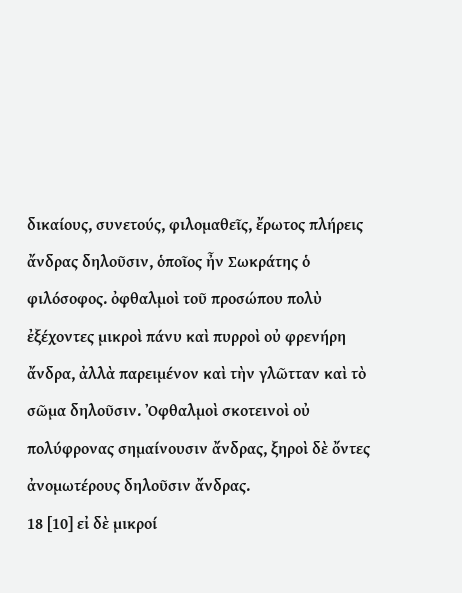δικαίους, συνετούς, φιλομαθεῖς, ἔρωτος πλήρεις ἄνδρας δηλοῦσιν, ὁποῖος ἦν Σωκράτης ὁ φιλόσοφος. ὀφθαλμοὶ τοῦ προσώπου πολὺ ἐξέχοντες μικροὶ πάνυ καὶ πυρροὶ οὐ φρενήρη ἄνδρα, ἀλλὰ παρειμένον καὶ τὴν γλῶτταν καὶ τὸ σῶμα δηλοῦσιν. Ὀφθαλμοὶ σκοτεινοὶ οὐ πολύφρονας σημαίνουσιν ἄνδρας, ξηροὶ δὲ ὄντες ἀνομωτέρους δηλοῦσιν ἄνδρας.
18 [10] εἰ δὲ μικροί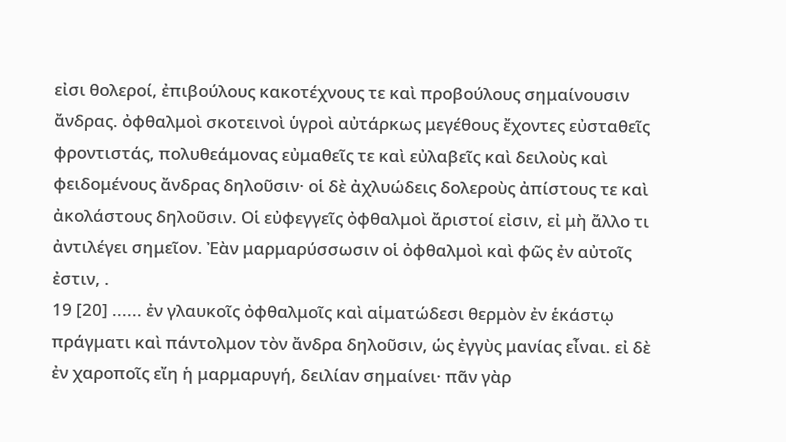εἰσι θολεροί, ἐπιβούλους κακοτέχνους τε καὶ προβούλους σημαίνουσιν ἄνδρας. ὀφθαλμοὶ σκοτεινοὶ ὑγροὶ αὐτάρκως μεγέθους ἔχοντες εὐσταθεῖς φροντιστάς, πολυθεάμονας εὐμαθεῖς τε καὶ εὐλαβεῖς καὶ δειλοὺς καὶ φειδομένους ἄνδρας δηλοῦσιν· οἱ δὲ ἀχλυώδεις δολεροὺς ἀπίστους τε καὶ ἀκολάστους δηλοῦσιν. Οἱ εὐφεγγεῖς ὀφθαλμοὶ ἄριστοί εἰσιν, εἰ μὴ ἄλλο τι ἀντιλέγει σημεῖον. Ἐὰν μαρμαρύσσωσιν οἱ ὀφθαλμοὶ καὶ φῶς ἐν αὐτοῖς ἐστιν, .
19 [20] ...... ἐν γλαυκοῖς ὀφθαλμοῖς καὶ αἱματώδεσι θερμὸν ἐν ἑκάστῳ πράγματι καὶ πάντολμον τὸν ἄνδρα δηλοῦσιν, ὡς ἐγγὺς μανίας εἶναι. εἰ δὲ ἐν χαροποῖς εἴη ἡ μαρμαρυγή, δειλίαν σημαίνει· πᾶν γὰρ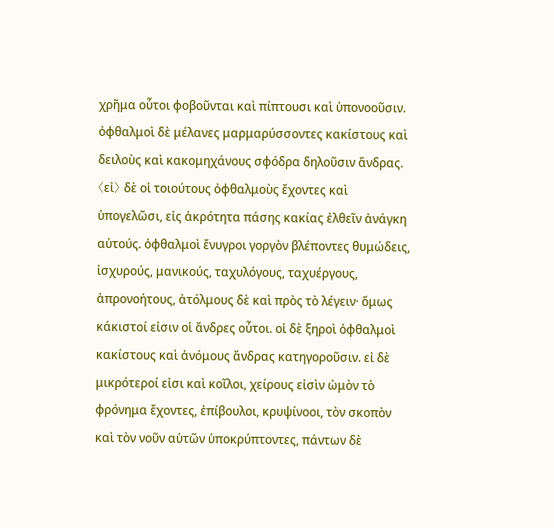χρῆμα οὗτοι φοβοῦνται καὶ πίπτουσι καὶ ὑπονοοῦσιν. ὀφθαλμοὶ δὲ μέλανες μαρμαρύσσοντες κακίστους καὶ δειλοὺς καὶ κακομηχάνους σφόδρα δηλοῦσιν ἄνδρας. 〈εἰ〉 δὲ οἱ τοιούτους ὀφθαλμοὺς ἔχοντες καὶ ὑπογελῶσι, εἰς ἀκρότητα πάσης κακίας ἐλθεῖν ἀνάγκη αὐτούς. ὀφθαλμοὶ ἔνυγροι γοργὸν βλέποντες θυμώδεις, ἰσχυρούς, μανικούς, ταχυλόγους, ταχυέργους, ἀπρονοήτους, ἀτόλμους δὲ καὶ πρὸς τὸ λέγειν· ὅμως κάκιστοί εἰσιν οἱ ἄνδρες οὗτοι. οἱ δὲ ξηροὶ ὀφθαλμοὶ κακίστους καὶ ἀνόμους ἄνδρας κατηγοροῦσιν. εἰ δὲ μικρότεροί εἰσι καὶ κοῖλοι, χείρους εἰσὶν ὠμὸν τὸ φρόνημα ἔχοντες, ἐπίβουλοι, κρυψίνοοι, τὸν σκοπὸν καὶ τὸν νοῦν αὑτῶν ὑποκρύπτοντες, πάντων δὲ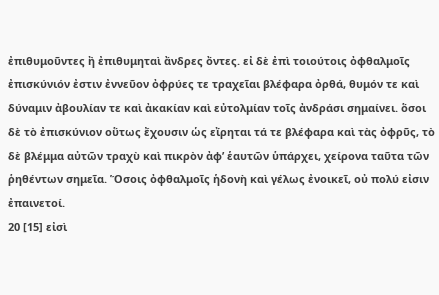ἐπιθυμοῦντες ἢ ἐπιθυμηταὶ ἄνδρες ὄντες. εἰ δὲ ἐπὶ τοιούτοις ὀφθαλμοῖς ἐπισκύνιόν ἐστιν ἐννεῦον ὀφρύες τε τραχεῖαι βλέφαρα ὀρθά, θυμόν τε καὶ δύναμιν ἀβουλίαν τε καὶ ἀκακίαν καὶ εὐτολμίαν τοῖς ἀνδράσι σημαίνει. ὅσοι δὲ τὸ ἐπισκύνιον οὕτως ἔχουσιν ὡς εἴρηται τά τε βλέφαρα καὶ τὰς ὀφρῦς, τὸ δὲ βλέμμα αὐτῶν τραχὺ καὶ πικρὸν ἀφ’ ἑαυτῶν ὑπάρχει, χείρονα ταῦτα τῶν ῥηθέντων σημεῖα. Ὅσοις ὀφθαλμοῖς ἡδονὴ καὶ γέλως ἐνοικεῖ, οὐ πολύ εἰσιν ἐπαινετοί.
20 [15] εἰσὶ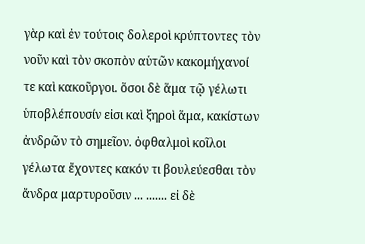γὰρ καὶ ἐν τούτοις δολεροὶ κρύπτοντες τὸν νοῦν καὶ τὸν σκοπὸν αὑτῶν κακομήχανοί τε καὶ κακοῦργοι. ὅσοι δὲ ἅμα τῷ γέλωτι ὑποβλέπουσίν εἰσι καὶ ξηροὶ ἅμα, κακίστων ἀνδρῶν τὸ σημεῖον. ὀφθαλμοὶ κοῖλοι γέλωτα ἔχοντες κακόν τι βουλεύεσθαι τὸν ἄνδρα μαρτυροῦσιν ... ....... εἰ δὲ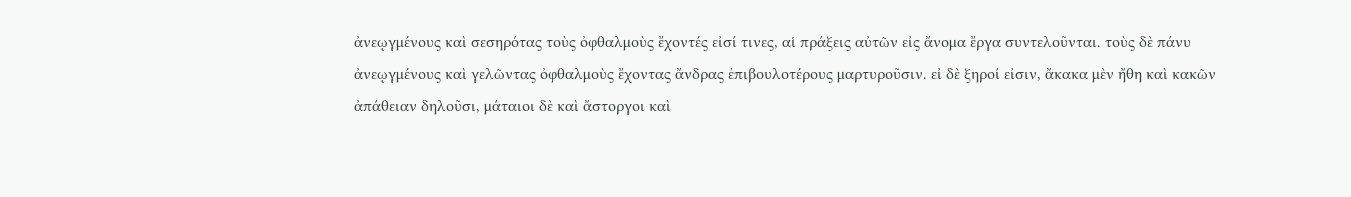ἀνεῳγμένους καὶ σεσηρότας τοὺς ὀφθαλμοὺς ἔχοντές εἰσί τινες, αἱ πράξεις αὐτῶν εἰς ἄνομα ἔργα συντελοῦνται. τοὺς δὲ πάνυ ἀνεῳγμένους καὶ γελῶντας ὀφθαλμοὺς ἔχοντας ἄνδρας ἐπιβουλοτέρους μαρτυροῦσιν. εἰ δὲ ξηροί εἰσιν, ἄκακα μὲν ἤθη καὶ κακῶν ἀπάθειαν δηλοῦσι, μάταιοι δὲ καὶ ἄστοργοι καὶ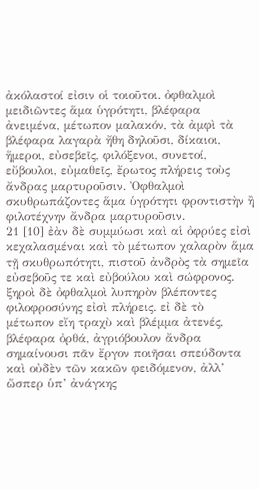ἀκόλαστοί εἰσιν οἱ τοιοῦτοι. ὀφθαλμοὶ μειδιῶντες ἅμα ὑγρότητι, βλέφαρα ἀνειμένα, μέτωπον μαλακόν, τὰ ἀμφὶ τὰ βλέφαρα λαγαρὰ ἤθη δηλοῦσι, δίκαιοι, ἥμεροι, εὐσεβεῖς, φιλόξενοι, συνετοί, εὔβουλοι, εὐμαθεῖς, ἔρωτος πλήρεις τοὺς ἄνδρας μαρτυροῦσιν. Ὀφθαλμοὶ σκυθρωπάζοντες ἅμα ὑγρότητι φροντιστὴν ἢ φιλοτέχνην ἄνδρα μαρτυροῦσιν.
21 [10] ἐὰν δὲ συμμύωσι καὶ αἱ ὀφρύες εἰσὶ κεχαλασμέναι καὶ τὸ μέτωπον χαλαρὸν ἅμα τῇ σκυθρωπότητι, πιστοῦ ἀνδρὸς τὰ σημεῖα εὐσεβοῦς τε καὶ εὐβούλου καὶ σώφρονος. ξηροὶ δὲ ὀφθαλμοὶ λυπηρὸν βλέποντες φιλοφροσύνης εἰσὶ πλήρεις. εἰ δὲ τὸ μέτωπον εἴη τραχὺ καὶ βλέμμα ἀτενές, βλέφαρα ὀρθά, ἀγριόβουλον ἄνδρα σημαίνουσι πᾶν ἔργον ποιῆσαι σπεύδοντα καὶ οὐδὲν τῶν κακῶν φειδόμενον, ἀλλ’ ὥσπερ ὑπ’ ἀνάγκης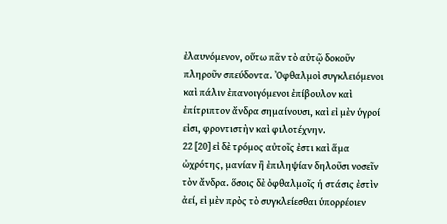ἐλαυνόμενον, οὕτω πᾶν τὸ αὐτῷ δοκοῦν πληροῦν σπεύδοντα. Ὀφθαλμοὶ συγκλειόμενοι καὶ πάλιν ἐπανοιγόμενοι ἐπίβουλον καὶ ἐπίτριπτον ἄνδρα σημαίνουσι, καὶ εἰ μὲν ὑγροί εἰσι, φροντιστὴν καὶ φιλοτέχνην.
22 [20] εἰ δὲ τρόμος αὐτοῖς ἐστι καὶ ἅμα ὠχρότης, μανίαν ἢ ἐπιληψίαν δηλοῦσι νοσεῖν τὸν ἄνδρα. ὅσοις δὲ ὀφθαλμοῖς ἡ στάσις ἐστὶν ἀεί, εἰ μὲν πρὸς τὸ συγκλείεσθαι ὑπορρέοιεν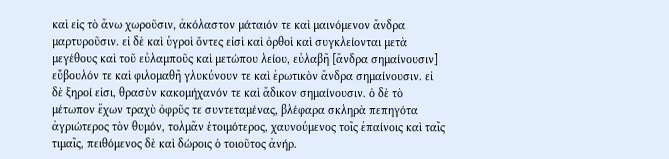καὶ εἰς τὸ ἄνω χωροῦσιν, ἀκόλαστον μάταιόν τε καὶ μαινόμενον ἄνδρα μαρτυροῦσιν. εἰ δὲ καὶ ὑγροὶ ὄντες εἰσὶ καὶ ὀρθοὶ καὶ συγκλείονται μετὰ μεγέθους καὶ τοῦ εὐλαμποῦς καὶ μετώπου λείου, εὐλαβῆ [ἄνδρα σημαίνουσιν] εὔβουλόν τε καὶ φιλομαθῆ γλυκύνουν τε καὶ ἐρωτικὸν ἄνδρα σημαίνουσιν. εἰ δὲ ξηροί εἰσι, θρασὺν κακομήχανόν τε καὶ ἄδικον σημαίνουσιν. ὁ δὲ τὸ μέτωπον ἔχων τραχὺ ὀφρῦς τε συντεταμένας, βλέφαρα σκληρὰ πεπηγότα ἀγριώτερος τὸν θυμόν, τολμᾶν ἑτοιμότερος, χαυνούμενος τοῖς ἐπαίνοις καὶ ταῖς τιμαῖς, πειθόμενος δὲ καὶ δώροις ὁ τοιοῦτος ἀνήρ.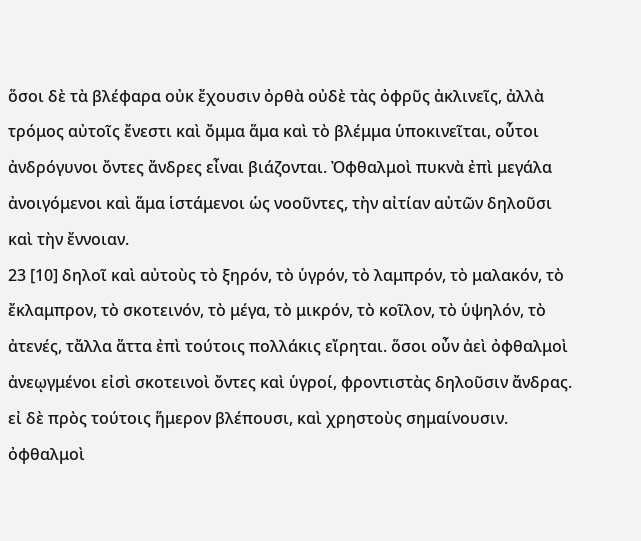ὅσοι δὲ τὰ βλέφαρα οὐκ ἔχουσιν ὀρθὰ οὐδὲ τὰς ὀφρῦς ἀκλινεῖς, ἀλλὰ τρόμος αὐτοῖς ἔνεστι καὶ ὄμμα ἅμα καὶ τὸ βλέμμα ὑποκινεῖται, οὗτοι ἀνδρόγυνοι ὄντες ἄνδρες εἶναι βιάζονται. Ὀφθαλμοὶ πυκνὰ ἐπὶ μεγάλα ἀνοιγόμενοι καὶ ἅμα ἱστάμενοι ὡς νοοῦντες, τὴν αἰτίαν αὐτῶν δηλοῦσι καὶ τὴν ἔννοιαν.
23 [10] δηλοῖ καὶ αὐτοὺς τὸ ξηρόν, τὸ ὑγρόν, τὸ λαμπρόν, τὸ μαλακόν, τὸ ἔκλαμπρον, τὸ σκοτεινόν, τὸ μέγα, τὸ μικρόν, τὸ κοῖλον, τὸ ὑψηλόν, τὸ ἀτενές, τἄλλα ἅττα ἐπὶ τούτοις πολλάκις εἴρηται. ὅσοι οὖν ἀεὶ ὀφθαλμοὶ ἀνεῳγμένοι εἰσὶ σκοτεινοὶ ὄντες καὶ ὑγροί, φροντιστὰς δηλοῦσιν ἄνδρας. εἰ δὲ πρὸς τούτοις ἥμερον βλέπουσι, καὶ χρηστοὺς σημαίνουσιν. ὀφθαλμοὶ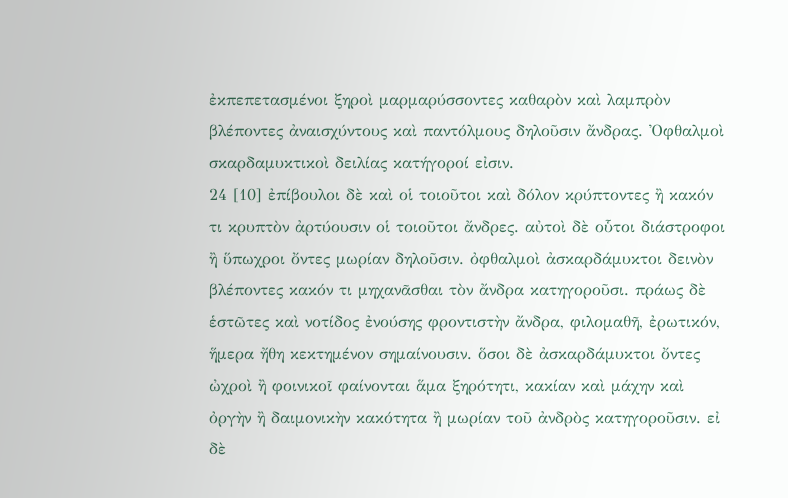ἐκπεπετασμένοι ξηροὶ μαρμαρύσσοντες καθαρὸν καὶ λαμπρὸν βλέποντες ἀναισχύντους καὶ παντόλμους δηλοῦσιν ἄνδρας. Ὀφθαλμοὶ σκαρδαμυκτικοὶ δειλίας κατήγοροί εἰσιν.
24 [10] ἐπίβουλοι δὲ καὶ οἱ τοιοῦτοι καὶ δόλον κρύπτοντες ἢ κακόν τι κρυπτὸν ἀρτύουσιν οἱ τοιοῦτοι ἄνδρες. αὐτοὶ δὲ οὗτοι διάστροφοι ἢ ὕπωχροι ὄντες μωρίαν δηλοῦσιν. ὀφθαλμοὶ ἀσκαρδάμυκτοι δεινὸν βλέποντες κακόν τι μηχανᾶσθαι τὸν ἄνδρα κατηγοροῦσι. πράως δὲ ἑστῶτες καὶ νοτίδος ἐνούσης φροντιστὴν ἄνδρα, φιλομαθῆ, ἐρωτικόν, ἥμερα ἤθη κεκτημένον σημαίνουσιν. ὅσοι δὲ ἀσκαρδάμυκτοι ὄντες ὠχροὶ ἢ φοινικοῖ φαίνονται ἅμα ξηρότητι, κακίαν καὶ μάχην καὶ ὀργὴν ἢ δαιμονικὴν κακότητα ἢ μωρίαν τοῦ ἀνδρὸς κατηγοροῦσιν. εἰ δὲ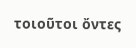τοιοῦτοι ὄντες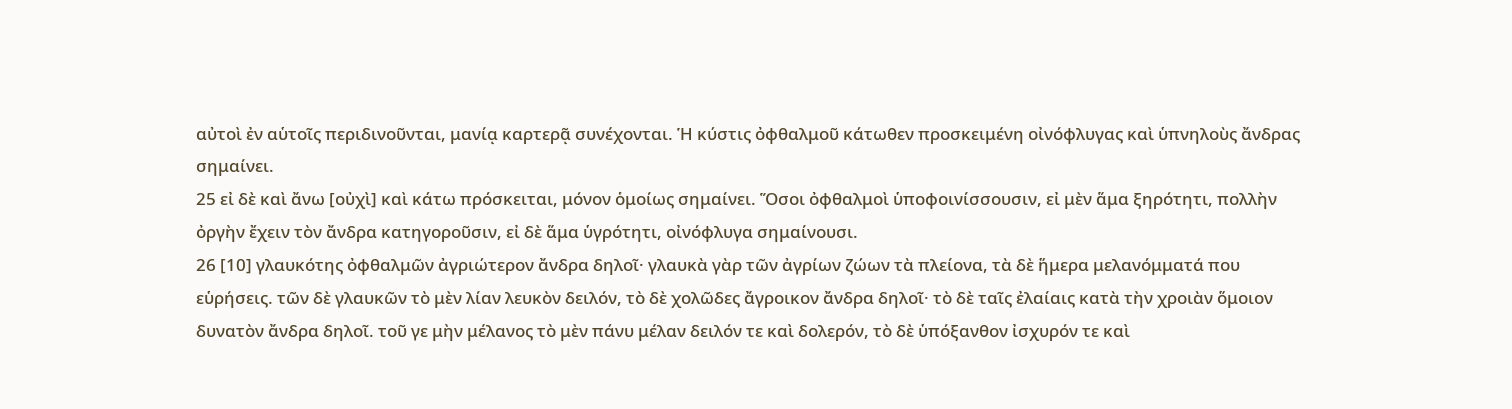αὐτοὶ ἐν αὑτοῖς περιδινοῦνται, μανίᾳ καρτερᾷ συνέχονται. Ἡ κύστις ὀφθαλμοῦ κάτωθεν προσκειμένη οἰνόφλυγας καὶ ὑπνηλοὺς ἄνδρας σημαίνει.
25 εἰ δὲ καὶ ἄνω [οὐχὶ] καὶ κάτω πρόσκειται, μόνον ὁμοίως σημαίνει. Ὅσοι ὀφθαλμοὶ ὑποφοινίσσουσιν, εἰ μὲν ἅμα ξηρότητι, πολλὴν ὀργὴν ἔχειν τὸν ἄνδρα κατηγοροῦσιν, εἰ δὲ ἅμα ὑγρότητι, οἰνόφλυγα σημαίνουσι.
26 [10] γλαυκότης ὀφθαλμῶν ἀγριώτερον ἄνδρα δηλοῖ· γλαυκὰ γὰρ τῶν ἀγρίων ζώων τὰ πλείονα, τὰ δὲ ἥμερα μελανόμματά που εὑρήσεις. τῶν δὲ γλαυκῶν τὸ μὲν λίαν λευκὸν δειλόν, τὸ δὲ χολῶδες ἄγροικον ἄνδρα δηλοῖ· τὸ δὲ ταῖς ἐλαίαις κατὰ τὴν χροιὰν ὅμοιον δυνατὸν ἄνδρα δηλοῖ. τοῦ γε μὴν μέλανος τὸ μὲν πάνυ μέλαν δειλόν τε καὶ δολερόν, τὸ δὲ ὑπόξανθον ἰσχυρόν τε καὶ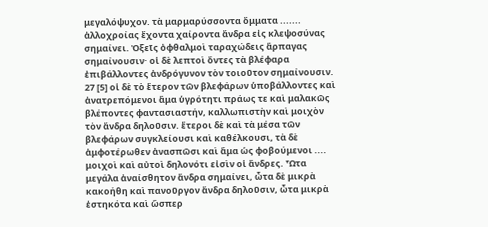μεγαλόψυχον. τὰ μαρμαρύσσοντα ὄμματα ....... ἀλλοχροίας ἔχοντα χαίροντα ἄνδρα εἰς κλεψοσύνας σημαίνει. Ὀξεῖς ὀφθαλμοὶ ταραχώδεις ἅρπαγας σημαίνουσιν· οἱ δὲ λεπτοὶ ὄντες τὰ βλέφαρα ἐπιβάλλοντες ἀνδρόγυνον τὸν τοιοῦτον σημαίνουσιν.
27 [5] οἱ δὲ τὸ ἕτερον τῶν βλεφάρων ὑποβάλλοντες καὶ ἀνατρεπόμενοι ἅμα ὑγρότητι πράως τε καὶ μαλακῶς βλέποντες φαντασιαστήν, καλλωπιστὴν καὶ μοιχὸν τὸν ἄνδρα δηλοῦσιν. ἕτεροι δὲ καὶ τὰ μέσα τῶν βλεφάρων συγκλείουσι καὶ καθέλκουσι, τὰ δὲ ἀμφοτέρωθεν ἀνασπῶσι καὶ ἅμα ὡς φοβούμενοι .... μοιχοὶ καὶ αὐτοὶ δηλονότι εἰσὶν οἱ ἄνδρες. Ὦτα μεγάλα ἀναίσθητον ἄνδρα σημαίνει, ὦτα δὲ μικρὰ κακοήθη καὶ πανοῦργον ἄνδρα δηλοῦσιν, ὦτα μικρὰ ἑστηκότα καὶ ὥσπερ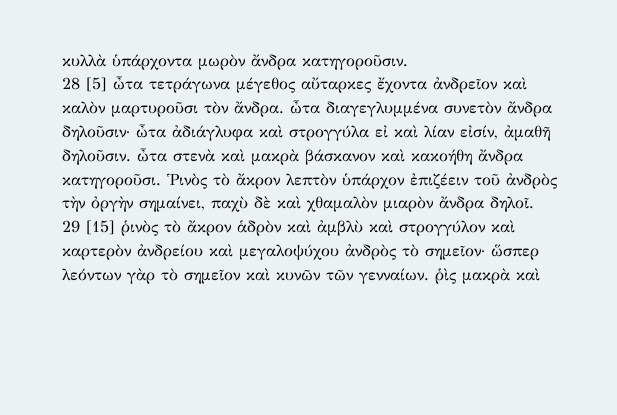κυλλὰ ὑπάρχοντα μωρὸν ἄνδρα κατηγοροῦσιν.
28 [5] ὦτα τετράγωνα μέγεθος αὔταρκες ἔχοντα ἀνδρεῖον καὶ καλὸν μαρτυροῦσι τὸν ἄνδρα. ὦτα διαγεγλυμμένα συνετὸν ἄνδρα δηλοῦσιν· ὦτα ἀδιάγλυφα καὶ στρογγύλα εἰ καὶ λίαν εἰσίν, ἀμαθῆ δηλοῦσιν. ὦτα στενὰ καὶ μακρὰ βάσκανον καὶ κακοήθη ἄνδρα κατηγοροῦσι. Ῥινὸς τὸ ἄκρον λεπτὸν ὑπάρχον ἐπιζέειν τοῦ ἀνδρὸς τὴν ὀργὴν σημαίνει, παχὺ δὲ καὶ χθαμαλὸν μιαρὸν ἄνδρα δηλοῖ.
29 [15] ῥινὸς τὸ ἄκρον ἁδρὸν καὶ ἀμβλὺ καὶ στρογγύλον καὶ καρτερὸν ἀνδρείου καὶ μεγαλοψύχου ἀνδρὸς τὸ σημεῖον· ὥσπερ λεόντων γὰρ τὸ σημεῖον καὶ κυνῶν τῶν γενναίων. ῥὶς μακρὰ καὶ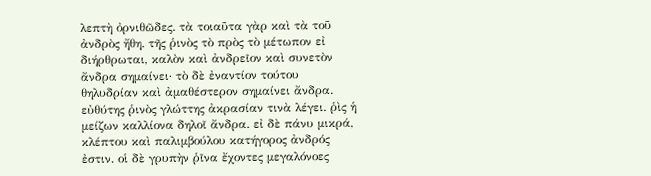λεπτὴ ὀρνιθῶδες. τὰ τοιαῦτα γὰρ καὶ τὰ τοῦ ἀνδρὸς ἤθη. τῆς ῥινὸς τὸ πρὸς τὸ μέτωπον εἰ διήρθρωται, καλὸν καὶ ἀνδρεῖον καὶ συνετὸν ἄνδρα σημαίνει· τὸ δὲ ἐναντίον τούτου θηλυδρίαν καὶ ἀμαθέστερον σημαίνει ἄνδρα. εὐθύτης ῥινὸς γλώττης ἀκρασίαν τινὰ λέγει. ῥὶς ἡ μείζων καλλίονα δηλοῖ ἄνδρα. εἰ δὲ πάνυ μικρά, κλέπτου καὶ παλιμβούλου κατήγορος ἀνδρός ἐστιν. οἱ δὲ γρυπὴν ῥῖνα ἔχοντες μεγαλόνοες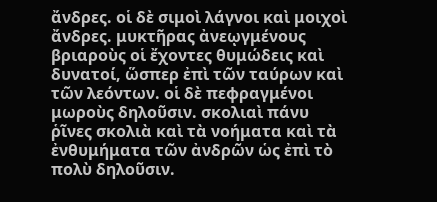ἄνδρες. οἱ δὲ σιμοὶ λάγνοι καὶ μοιχοὶ ἄνδρες. μυκτῆρας ἀνεῳγμένους βριαροὺς οἱ ἔχοντες θυμώδεις καὶ δυνατοί, ὥσπερ ἐπὶ τῶν ταύρων καὶ τῶν λεόντων. οἱ δὲ πεφραγμένοι μωροὺς δηλοῦσιν. σκολιαὶ πάνυ ῥῖνες σκολιὰ καὶ τὰ νοήματα καὶ τὰ ἐνθυμήματα τῶν ἀνδρῶν ὡς ἐπὶ τὸ πολὺ δηλοῦσιν.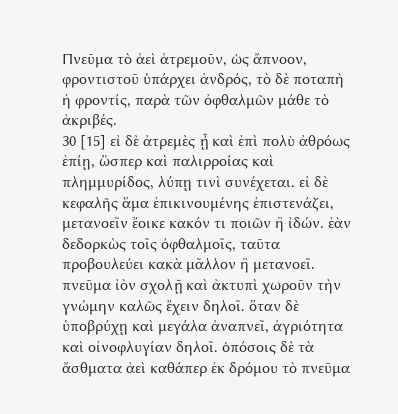Πνεῦμα τὸ ἀεὶ ἀτρεμοῦν, ὡς ἄπνοον, φροντιστοῦ ὑπάρχει ἀνδρός, τὸ δὲ ποταπὴ ἡ φροντίς, παρὰ τῶν ὀφθαλμῶν μάθε τὸ ἀκριβές.
30 [15] εἰ δὲ ἀτρεμὲς ᾖ καὶ ἐπὶ πολὺ ἀθρόως ἐπίῃ, ὥσπερ καὶ παλιρροίας καὶ πλημμυρίδος, λύπῃ τινὶ συνέχεται. εἰ δὲ κεφαλῆς ἅμα ἐπικινουμένης ἐπιστενάζει, μετανοεῖν ἔοικε κακόν τι ποιῶν ἢ ἰδών. ἐὰν δεδορκὼς τοῖς ὀφθαλμοῖς, ταῦτα προβουλεύει κακὰ μᾶλλον ἢ μετανοεῖ. πνεῦμα ἰὸν σχολῇ καὶ ἀκτυπὶ χωροῦν τὴν γνώμην καλῶς ἔχειν δηλοῖ. ὅταν δὲ ὑποβρύχῃ καὶ μεγάλα ἀναπνεῖ, ἀγριότητα καὶ οἰνοφλυγίαν δηλοῖ. ὁπόσοις δὲ τὰ ἄσθματα ἀεὶ καθάπερ ἐκ δρόμου τὸ πνεῦμα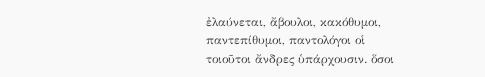ἐλαύνεται, ἄβουλοι, κακόθυμοι, παντεπίθυμοι, παντολόγοι οἱ τοιοῦτοι ἄνδρες ὑπάρχουσιν. ὅσοι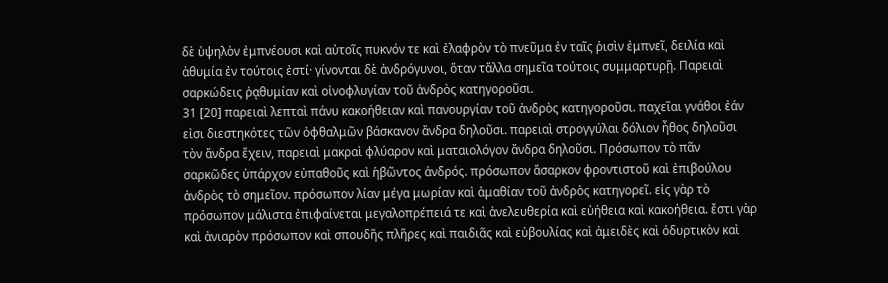δὲ ὑψηλὸν ἐμπνέουσι καὶ αὐτοῖς πυκνόν τε καὶ ἐλαφρὸν τὸ πνεῦμα ἐν ταῖς ῥισὶν ἐμπνεῖ, δειλία καὶ ἀθυμία ἐν τούτοις ἐστί· γίνονται δὲ ἀνδρόγυνοι, ὅταν τἄλλα σημεῖα τούτοις συμμαρτυρῇ. Παρειαὶ σαρκώδεις ῥᾳθυμίαν καὶ οἰνοφλυγίαν τοῦ ἀνδρὸς κατηγοροῦσι.
31 [20] παρειαὶ λεπταὶ πάνυ κακοήθειαν καὶ πανουργίαν τοῦ ἀνδρὸς κατηγοροῦσι. παχεῖαι γνάθοι ἐάν εἰσι διεστηκότες τῶν ὀφθαλμῶν βάσκανον ἄνδρα δηλοῦσι. παρειαὶ στρογγύλαι δόλιον ἦθος δηλοῦσι τὸν ἄνδρα ἔχειν, παρειαὶ μακραὶ φλύαρον καὶ ματαιολόγον ἄνδρα δηλοῦσι. Πρόσωπον τὸ πᾶν σαρκῶδες ὑπάρχον εὐπαθοῦς καὶ ἡβῶντος ἀνδρός. πρόσωπον ἄσαρκον φροντιστοῦ καὶ ἐπιβούλου ἀνδρὸς τὸ σημεῖον. πρόσωπον λίαν μέγα μωρίαν καὶ ἀμαθίαν τοῦ ἀνδρὸς κατηγορεῖ. εἰς γὰρ τὸ πρόσωπον μάλιστα ἐπιφαίνεται μεγαλοπρέπειά τε καὶ ἀνελευθερία καὶ εὐήθεια καὶ κακοήθεια. ἔστι γὰρ καὶ ἀνιαρὸν πρόσωπον καὶ σπουδῆς πλῆρες καὶ παιδιᾶς καὶ εὐβουλίας καὶ ἀμειδὲς καὶ ὀδυρτικὸν καὶ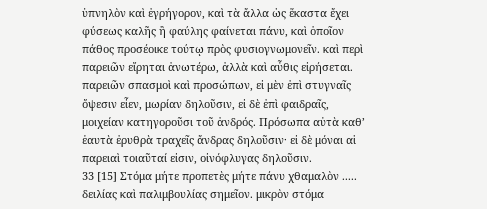ὑπνηλὸν καὶ ἐγρήγορον, καὶ τὰ ἄλλα ὡς ἕκαστα ἔχει φύσεως καλῆς ἢ φαύλης φαίνεται πάνυ, καὶ ὁποῖον πάθος προσέοικε τούτῳ πρὸς φυσιογνωμονεῖν. καὶ περὶ παρειῶν εἴρηται ἀνωτέρω, ἀλλὰ καὶ αὖθις εἰρήσεται. παρειῶν σπασμοὶ καὶ προσώπων, εἰ μὲν ἐπὶ στυγναῖς ὄψεσιν εἶεν, μωρίαν δηλοῦσιν, εἰ δὲ ἐπὶ φαιδραῖς, μοιχείαν κατηγοροῦσι τοῦ ἀνδρός. Πρόσωπα αὐτὰ καθ’ ἑαυτὰ ἐρυθρὰ τραχεῖς ἄνδρας δηλοῦσιν· εἰ δὲ μόναι αἱ παρειαὶ τοιαῦταί εἰσιν, οἰνόφλυγας δηλοῦσιν.
33 [15] Στόμα μήτε προπετὲς μήτε πάνυ χθαμαλὸν ..... δειλίας καὶ παλιμβουλίας σημεῖον. μικρὸν στόμα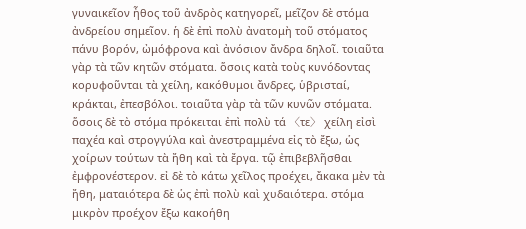γυναικεῖον ἦθος τοῦ ἀνδρὸς κατηγορεῖ, μεῖζον δὲ στόμα ἀνδρείου σημεῖον. ἡ δὲ ἐπὶ πολὺ ἀνατομὴ τοῦ στόματος πάνυ βορόν, ὠμόφρονα καὶ ἀνόσιον ἄνδρα δηλοῖ. τοιαῦτα γὰρ τὰ τῶν κητῶν στόματα. ὅσοις κατὰ τοὺς κυνόδοντας κορυφοῦνται τὰ χείλη, κακόθυμοι ἄνδρες, ὑβρισταί, κράκται, ἐπεσβόλοι. τοιαῦτα γὰρ τὰ τῶν κυνῶν στόματα. ὅσοις δὲ τὸ στόμα πρόκειται ἐπὶ πολὺ τά 〈τε〉 χείλη εἰσὶ παχέα καὶ στρογγύλα καὶ ἀνεστραμμένα εἰς τὸ ἔξω, ὡς χοίρων τούτων τὰ ἤθη καὶ τὰ ἔργα. τῷ ἐπιβεβλῆσθαι ἐμφρονέστερον. εἰ δὲ τὸ κάτω χεῖλος προέχει, ἄκακα μὲν τὰ ἤθη, ματαιότερα δὲ ὡς ἐπὶ πολὺ καὶ χυδαιότερα. στόμα μικρὸν προέχον ἔξω κακοήθη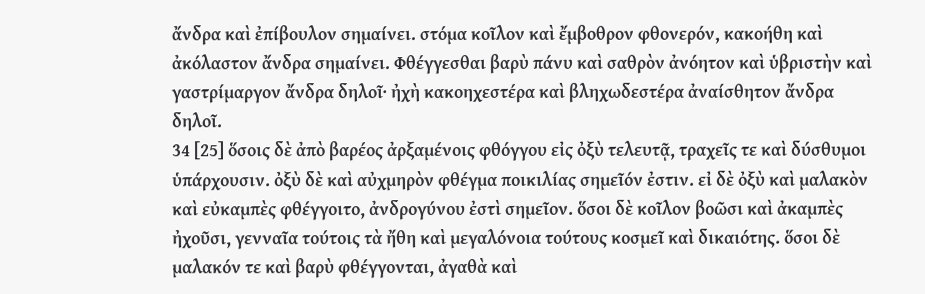ἄνδρα καὶ ἐπίβουλον σημαίνει. στόμα κοῖλον καὶ ἔμβοθρον φθονερόν, κακοήθη καὶ ἀκόλαστον ἄνδρα σημαίνει. Φθέγγεσθαι βαρὺ πάνυ καὶ σαθρὸν ἀνόητον καὶ ὑβριστὴν καὶ γαστρίμαργον ἄνδρα δηλοῖ· ἠχὴ κακοηχεστέρα καὶ βληχωδεστέρα ἀναίσθητον ἄνδρα δηλοῖ.
34 [25] ὅσοις δὲ ἀπὸ βαρέος ἀρξαμένοις φθόγγου εἰς ὀξὺ τελευτᾷ, τραχεῖς τε καὶ δύσθυμοι ὑπάρχουσιν. ὀξὺ δὲ καὶ αὐχμηρὸν φθέγμα ποικιλίας σημεῖόν ἐστιν. εἰ δὲ ὀξὺ καὶ μαλακὸν καὶ εὐκαμπὲς φθέγγοιτο, ἀνδρογύνου ἐστὶ σημεῖον. ὅσοι δὲ κοῖλον βοῶσι καὶ ἀκαμπὲς ἠχοῦσι, γενναῖα τούτοις τὰ ἤθη καὶ μεγαλόνοια τούτους κοσμεῖ καὶ δικαιότης. ὅσοι δὲ μαλακόν τε καὶ βαρὺ φθέγγονται, ἀγαθὰ καὶ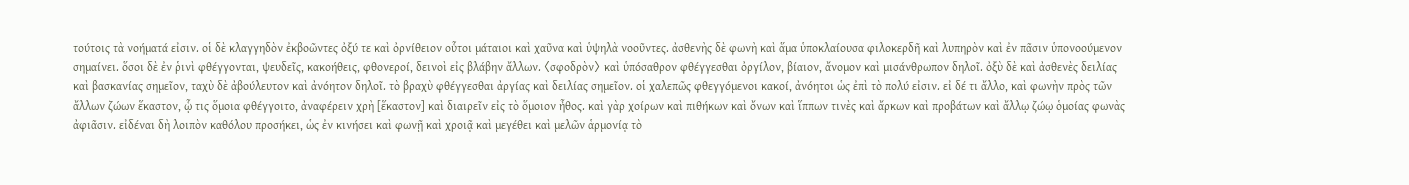τούτοις τὰ νοήματά εἰσιν. οἱ δὲ κλαγγηδὸν ἐκβοῶντες ὀξύ τε καὶ ὀρνίθειον οὗτοι μάταιοι καὶ χαῦνα καὶ ὑψηλὰ νοοῦντες. ἀσθενὴς δὲ φωνὴ καὶ ἅμα ὑποκλαίουσα φιλοκερδῆ καὶ λυπηρὸν καὶ ἐν πᾶσιν ὑπονοούμενον σημαίνει. ὅσοι δὲ ἐν ῥινὶ φθέγγονται, ψευδεῖς, κακοήθεις, φθονεροί, δεινοὶ εἰς βλάβην ἄλλων. 〈σφοδρὸν〉 καὶ ὑπόσαθρον φθέγγεσθαι ὀργίλον, βίαιον, ἄνομον καὶ μισάνθρωπον δηλοῖ. ὀξὺ δὲ καὶ ἀσθενὲς δειλίας καὶ βασκανίας σημεῖον, ταχὺ δὲ ἀβούλευτον καὶ ἀνόητον δηλοῖ. τὸ βραχὺ φθέγγεσθαι ἀργίας καὶ δειλίας σημεῖον. οἱ χαλεπῶς φθεγγόμενοι κακοί, ἀνόητοι ὡς ἐπὶ τὸ πολύ εἰσιν. εἰ δέ τι ἄλλο, καὶ φωνὴν πρὸς τῶν ἄλλων ζώων ἕκαστον, ᾧ τις ὅμοια φθέγγοιτο, ἀναφέρειν χρὴ [ἕκαστον] καὶ διαιρεῖν εἰς τὸ ὅμοιον ἦθος. καὶ γὰρ χοίρων καὶ πιθήκων καὶ ὄνων καὶ ἵππων τινὲς καὶ ἄρκων καὶ προβάτων καὶ ἄλλῳ ζώῳ ὁμοίας φωνὰς ἀφιᾶσιν. εἰδέναι δὴ λοιπὸν καθόλου προσήκει, ὡς ἐν κινήσει καὶ φωνῇ καὶ χροιᾷ καὶ μεγέθει καὶ μελῶν ἁρμονίᾳ τὸ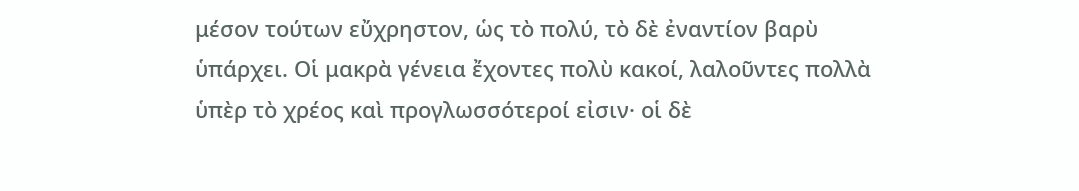μέσον τούτων εὔχρηστον, ὡς τὸ πολύ, τὸ δὲ ἐναντίον βαρὺ ὑπάρχει. Οἱ μακρὰ γένεια ἔχοντες πολὺ κακοί, λαλοῦντες πολλὰ ὑπὲρ τὸ χρέος καὶ προγλωσσότεροί εἰσιν· οἱ δὲ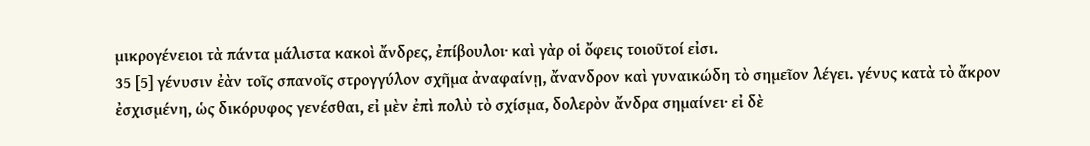μικρογένειοι τὰ πάντα μάλιστα κακοὶ ἄνδρες, ἐπίβουλοι· καὶ γὰρ οἱ ὄφεις τοιοῦτοί εἰσι.
35 [5] γένυσιν ἐὰν τοῖς σπανοῖς στρογγύλον σχῆμα ἀναφαίνῃ, ἄνανδρον καὶ γυναικώδη τὸ σημεῖον λέγει. γένυς κατὰ τὸ ἄκρον ἐσχισμένη, ὡς δικόρυφος γενέσθαι, εἰ μὲν ἐπὶ πολὺ τὸ σχίσμα, δολερὸν ἄνδρα σημαίνει· εἰ δὲ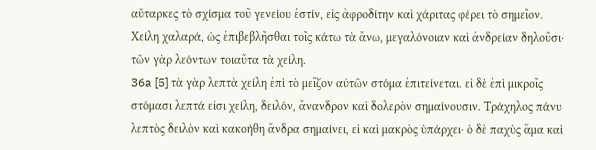αὔταρκες τὸ σχίσμα τοῦ γενείου ἐστίν, εἰς ἀφροδίτην καὶ χάριτας φέρει τὸ σημεῖον. Χείλη χαλαρά, ὡς ἐπιβεβλῆσθαι τοῖς κάτω τὰ ἄνω, μεγαλόνοιαν καὶ ἀνδρείαν δηλοῦσι· τῶν γὰρ λεόντων τοιαῦτα τὰ χείλη.
36a [5] τὰ γὰρ λεπτὰ χείλη ἐπὶ τὸ μεῖζον αὐτῶν στόμα ἐπιτείνεται. εἰ δὲ ἐπὶ μικροῖς στόμασι λεπτά εἰσι χείλη, δειλόν, ἄνανδρον καὶ δολερὸν σημαίνουσιν. Τράχηλος πάνυ λεπτὸς δειλὸν καὶ κακοήθη ἄνδρα σημαίνει, εἰ καὶ μακρὸς ὑπάρχει· ὁ δὲ παχὺς ἅμα καὶ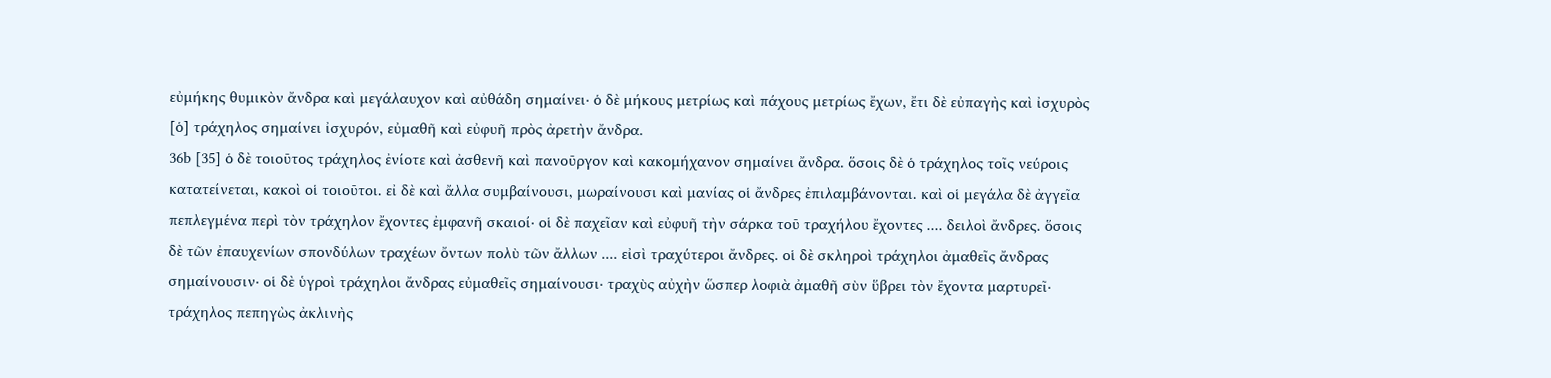εὐμήκης θυμικὸν ἄνδρα καὶ μεγάλαυχον καὶ αὐθάδη σημαίνει· ὁ δὲ μήκους μετρίως καὶ πάχους μετρίως ἔχων, ἔτι δὲ εὐπαγὴς καὶ ἰσχυρὸς [ὁ] τράχηλος σημαίνει ἰσχυρόν, εὐμαθῆ καὶ εὐφυῆ πρὸς ἀρετὴν ἄνδρα.
36b [35] ὁ δὲ τοιοῦτος τράχηλος ἐνίοτε καὶ ἀσθενῆ καὶ πανοῦργον καὶ κακομήχανον σημαίνει ἄνδρα. ὅσοις δὲ ὁ τράχηλος τοῖς νεύροις κατατείνεται, κακοὶ οἱ τοιοῦτοι. εἰ δὲ καὶ ἄλλα συμβαίνουσι, μωραίνουσι καὶ μανίας οἱ ἄνδρες ἐπιλαμβάνονται. καὶ οἱ μεγάλα δὲ ἀγγεῖα πεπλεγμένα περὶ τὸν τράχηλον ἔχοντες ἐμφανῆ σκαιοί· οἱ δὲ παχεῖαν καὶ εὐφυῆ τὴν σάρκα τοῦ τραχήλου ἔχοντες .... δειλοὶ ἄνδρες. ὅσοις δὲ τῶν ἐπαυχενίων σπονδύλων τραχέων ὄντων πολὺ τῶν ἄλλων .... εἰσὶ τραχύτεροι ἄνδρες. οἱ δὲ σκληροὶ τράχηλοι ἀμαθεῖς ἄνδρας σημαίνουσιν· οἱ δὲ ὑγροὶ τράχηλοι ἄνδρας εὐμαθεῖς σημαίνουσι· τραχὺς αὐχὴν ὥσπερ λοφιὰ ἀμαθῆ σὺν ὕβρει τὸν ἔχοντα μαρτυρεῖ· τράχηλος πεπηγὼς ἀκλινὴς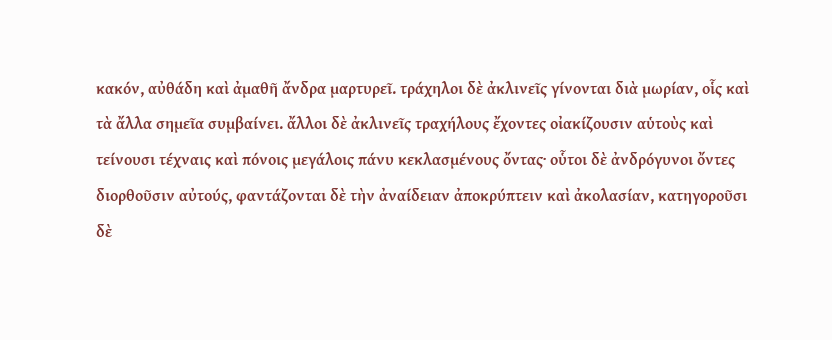κακόν, αὐθάδη καὶ ἀμαθῆ ἄνδρα μαρτυρεῖ. τράχηλοι δὲ ἀκλινεῖς γίνονται διὰ μωρίαν, οἷς καὶ τὰ ἄλλα σημεῖα συμβαίνει. ἄλλοι δὲ ἀκλινεῖς τραχήλους ἔχοντες οἰακίζουσιν αὑτοὺς καὶ τείνουσι τέχναις καὶ πόνοις μεγάλοις πάνυ κεκλασμένους ὄντας· οὗτοι δὲ ἀνδρόγυνοι ὄντες διορθοῦσιν αὐτούς, φαντάζονται δὲ τὴν ἀναίδειαν ἀποκρύπτειν καὶ ἀκολασίαν, κατηγοροῦσι δὲ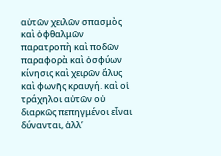αὐτῶν χειλῶν σπασμὸς καὶ ὀφθαλμῶν παρατροπὴ καὶ ποδῶν παραφορὰ καὶ ὀσφύων κίνησις καὶ χειρῶν ἄλυς καὶ φωνῆς κραυγή. καὶ οἱ τράχηλοι αὐτῶν οὐ διαρκῶς πεπηγμένοι εἶναι δύνανται, ἀλλ’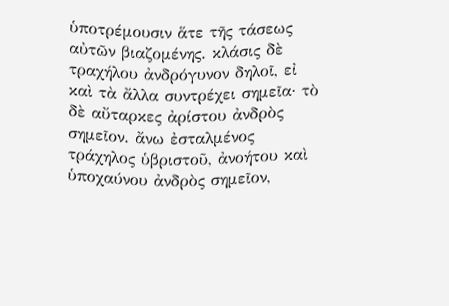ὑποτρέμουσιν ἅτε τῆς τάσεως αὐτῶν βιαζομένης. κλάσις δὲ τραχήλου ἀνδρόγυνον δηλοῖ, εἰ καὶ τὰ ἄλλα συντρέχει σημεῖα· τὸ δὲ αὔταρκες ἀρίστου ἀνδρὸς σημεῖον. ἄνω ἐσταλμένος τράχηλος ὑβριστοῦ, ἀνοήτου καὶ ὑποχαύνου ἀνδρὸς σημεῖον,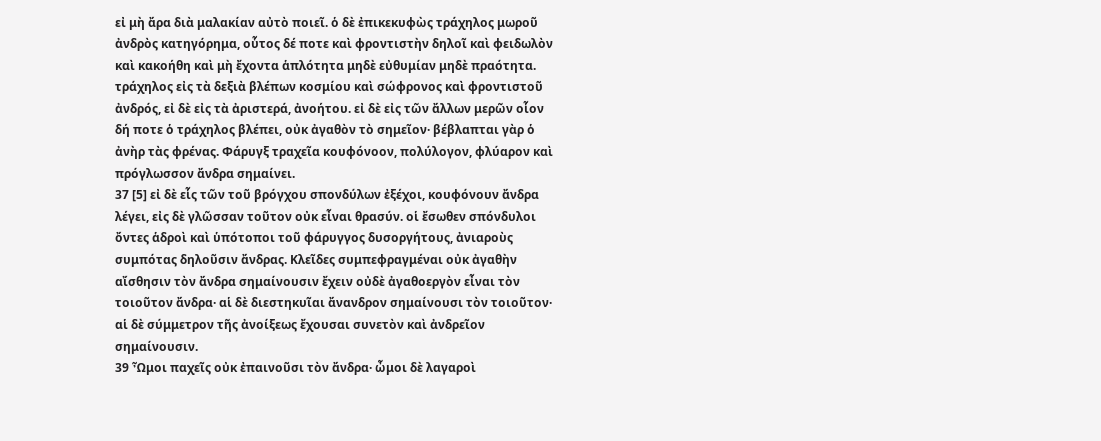εἰ μὴ ἄρα διὰ μαλακίαν αὐτὸ ποιεῖ. ὁ δὲ ἐπικεκυφὼς τράχηλος μωροῦ ἀνδρὸς κατηγόρημα, οὗτος δέ ποτε καὶ φροντιστὴν δηλοῖ καὶ φειδωλὸν καὶ κακοήθη καὶ μὴ ἔχοντα ἁπλότητα μηδὲ εὐθυμίαν μηδὲ πραότητα. τράχηλος εἰς τὰ δεξιὰ βλέπων κοσμίου καὶ σώφρονος καὶ φροντιστοῦ ἀνδρός, εἰ δὲ εἰς τὰ ἀριστερά, ἀνοήτου. εἰ δὲ εἰς τῶν ἄλλων μερῶν οἷον δή ποτε ὁ τράχηλος βλέπει, οὐκ ἀγαθὸν τὸ σημεῖον· βέβλαπται γὰρ ὁ ἀνὴρ τὰς φρένας. Φάρυγξ τραχεῖα κουφόνοον, πολύλογον, φλύαρον καὶ πρόγλωσσον ἄνδρα σημαίνει.
37 [5] εἰ δὲ εἷς τῶν τοῦ βρόγχου σπονδύλων ἐξέχοι, κουφόνουν ἄνδρα λέγει, εἰς δὲ γλῶσσαν τοῦτον οὐκ εἶναι θρασύν. οἱ ἔσωθεν σπόνδυλοι ὄντες ἁδροὶ καὶ ὑπότοποι τοῦ φάρυγγος δυσοργήτους, ἀνιαροὺς συμπότας δηλοῦσιν ἄνδρας. Κλεῖδες συμπεφραγμέναι οὐκ ἀγαθὴν αἴσθησιν τὸν ἄνδρα σημαίνουσιν ἔχειν οὐδὲ ἀγαθοεργὸν εἶναι τὸν τοιοῦτον ἄνδρα· αἱ δὲ διεστηκυῖαι ἄνανδρον σημαίνουσι τὸν τοιοῦτον· αἱ δὲ σύμμετρον τῆς ἀνοίξεως ἔχουσαι συνετὸν καὶ ἀνδρεῖον σημαίνουσιν.
39 Ὦμοι παχεῖς οὐκ ἐπαινοῦσι τὸν ἄνδρα· ὦμοι δὲ λαγαροὶ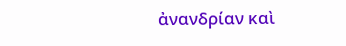ἀνανδρίαν καὶ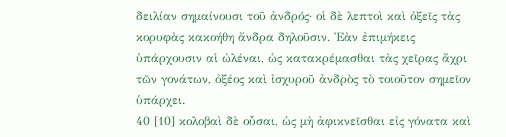δειλίαν σημαίνουσι τοῦ ἀνδρός· οἱ δὲ λεπτοὶ καὶ ὀξεῖς τὰς κορυφὰς κακοήθη ἄνδρα δηλοῦσιν. Ἐὰν ἐπιμήκεις ὑπάρχουσιν αἱ ὠλέναι, ὡς κατακρέμασθαι τὰς χεῖρας ἄχρι τῶν γονάτων, ὀξέος καὶ ἰσχυροῦ ἀνδρὸς τὸ τοιοῦτον σημεῖον ὑπάρχει.
40 [10] κολοβαὶ δὲ οὖσαι, ὡς μὴ ἀφικνεῖσθαι εἰς γόνατα καὶ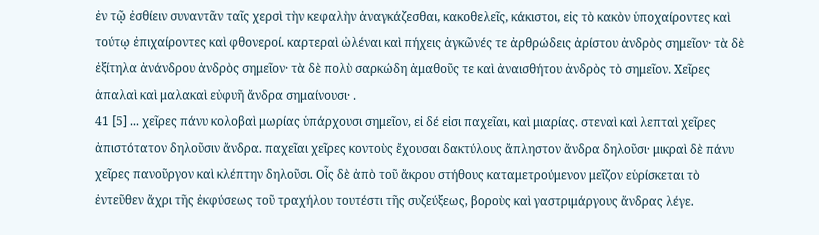ἐν τῷ ἐσθίειν συναντᾶν ταῖς χερσὶ τὴν κεφαλὴν ἀναγκάζεσθαι, κακοθελεῖς, κάκιστοι, εἰς τὸ κακὸν ὑποχαίροντες καὶ τούτῳ ἐπιχαίροντες καὶ φθονεροί. καρτεραὶ ὠλέναι καὶ πήχεις ἀγκῶνές τε ἀρθρώδεις ἀρίστου ἀνδρὸς σημεῖον· τὰ δὲ ἐξίτηλα ἀνάνδρου ἀνδρὸς σημεῖον· τὰ δὲ πολὺ σαρκώδη ἀμαθοῦς τε καὶ ἀναισθήτου ἀνδρὸς τὸ σημεῖον. Χεῖρες ἁπαλαὶ καὶ μαλακαὶ εὐφυῆ ἄνδρα σημαίνουσι· .
41 [5] ... χεῖρες πάνυ κολοβαὶ μωρίας ὑπάρχουσι σημεῖον, εἰ δέ εἰσι παχεῖαι, καὶ μιαρίας. στεναὶ καὶ λεπταὶ χεῖρες ἀπιστότατον δηλοῦσιν ἄνδρα. παχεῖαι χεῖρες κοντοὺς ἔχουσαι δακτύλους ἄπληστον ἄνδρα δηλοῦσι· μικραὶ δὲ πάνυ χεῖρες πανοῦργον καὶ κλέπτην δηλοῦσι. Οἷς δὲ ἀπὸ τοῦ ἄκρου στήθους καταμετρούμενον μεῖζον εὑρίσκεται τὸ ἐντεῦθεν ἄχρι τῆς ἐκφύσεως τοῦ τραχήλου τουτέστι τῆς συζεύξεως, βοροὺς καὶ γαστριμάργους ἄνδρας λέγε.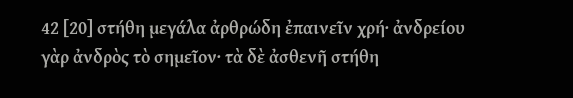42 [20] στήθη μεγάλα ἀρθρώδη ἐπαινεῖν χρή· ἀνδρείου γὰρ ἀνδρὸς τὸ σημεῖον· τὰ δὲ ἀσθενῆ στήθη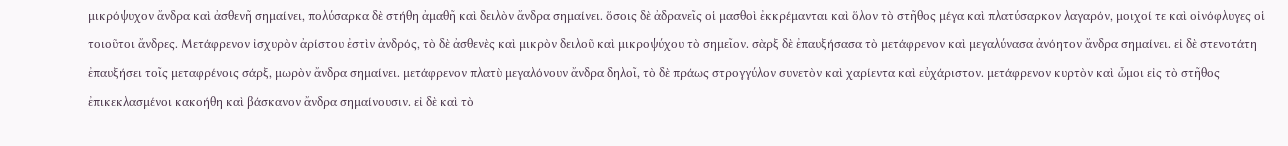μικρόψυχον ἄνδρα καὶ ἀσθενῆ σημαίνει, πολύσαρκα δὲ στήθη ἀμαθῆ καὶ δειλὸν ἄνδρα σημαίνει. ὅσοις δὲ ἀδρανεῖς οἱ μασθοὶ ἐκκρέμανται καὶ ὅλον τὸ στῆθος μέγα καὶ πλατύσαρκον λαγαρόν, μοιχοί τε καὶ οἰνόφλυγες οἱ τοιοῦτοι ἄνδρες. Μετάφρενον ἰσχυρὸν ἀρίστου ἐστὶν ἀνδρός, τὸ δὲ ἀσθενὲς καὶ μικρὸν δειλοῦ καὶ μικροψύχου τὸ σημεῖον. σὰρξ δὲ ἐπαυξήσασα τὸ μετάφρενον καὶ μεγαλύνασα ἀνόητον ἄνδρα σημαίνει. εἰ δὲ στενοτάτη ἐπαυξήσει τοῖς μεταφρένοις σάρξ, μωρὸν ἄνδρα σημαίνει. μετάφρενον πλατὺ μεγαλόνουν ἄνδρα δηλοῖ, τὸ δὲ πράως στρογγύλον συνετὸν καὶ χαρίεντα καὶ εὐχάριστον. μετάφρενον κυρτὸν καὶ ὦμοι εἰς τὸ στῆθος ἐπικεκλασμένοι κακοήθη καὶ βάσκανον ἄνδρα σημαίνουσιν. εἰ δὲ καὶ τὸ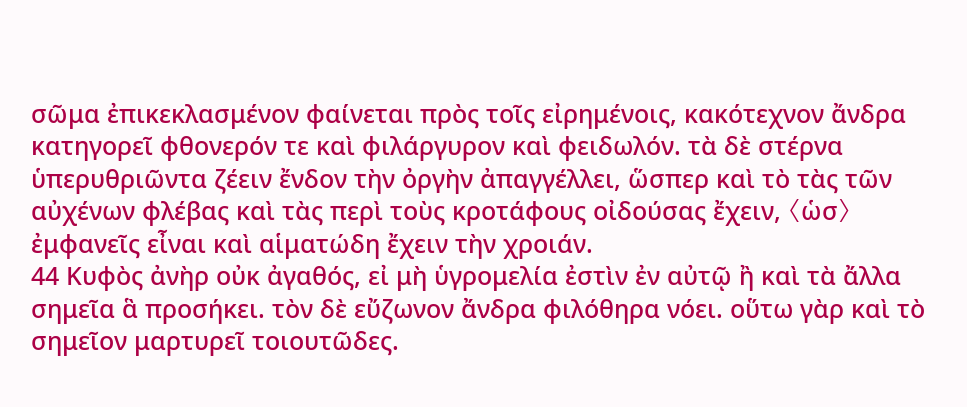σῶμα ἐπικεκλασμένον φαίνεται πρὸς τοῖς εἰρημένοις, κακότεχνον ἄνδρα κατηγορεῖ φθονερόν τε καὶ φιλάργυρον καὶ φειδωλόν. τὰ δὲ στέρνα ὑπερυθριῶντα ζέειν ἔνδον τὴν ὀργὴν ἀπαγγέλλει, ὥσπερ καὶ τὸ τὰς τῶν αὐχένων φλέβας καὶ τὰς περὶ τοὺς κροτάφους οἰδούσας ἔχειν, 〈ὡσ〉 ἐμφανεῖς εἶναι καὶ αἱματώδη ἔχειν τὴν χροιάν.
44 Κυφὸς ἀνὴρ οὐκ ἀγαθός, εἰ μὴ ὑγρομελία ἐστὶν ἐν αὐτῷ ἢ καὶ τὰ ἄλλα σημεῖα ἃ προσήκει. τὸν δὲ εὔζωνον ἄνδρα φιλόθηρα νόει. οὕτω γὰρ καὶ τὸ σημεῖον μαρτυρεῖ τοιουτῶδες.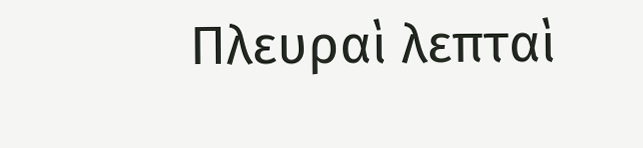Πλευραὶ λεπταὶ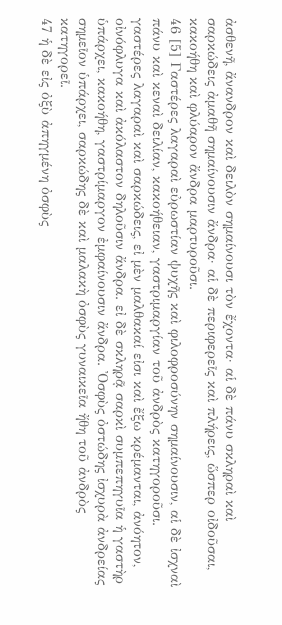ἀσθενῆ, ἄνανδρον καὶ δειλὸν σημαίνουσι τὸν ἔχοντα· αἱ δὲ πάνυ σκληραὶ καὶ σαρκώδεις ἀμαθῆ σημαίνουσιν ἄνδρα· αἱ δὲ περιφερεῖς καὶ πλήρεις, ὥσπερ οἰδοῦσαι, κακοήθη καὶ φλύαρον ἄνδρα μαρτυροῦσι.
46 [5] Γαστέρες λαγαραὶ εὐρωστίαν ψυχῆς καὶ φιλοφροσύνην σημαίνουσιν, αἱ δὲ ἰσχναὶ πάνυ καὶ κεναὶ δειλίαν, κακοήθειαν, γαστριμαργίαν τοῦ ἀνδρὸς κατηγοροῦσι. γαστέρες λαγαραὶ καὶ σαρκώδεις, εἰ μὲν μαλθακαί εἰσι καὶ ἔξω κρέμανται, ἀνόητον, οἰνόφλυγα καὶ ἀκόλαστον δηλοῦσιν ἄνδρα. εἰ δὲ σκληρᾷ σαρκὶ συμπεπηγυῖα ἡ γαστὴρ ὑπάρχει, κακοήθη, γαστρίμαργον ἐμφαίνουσιν ἄνδρα. Ὀσφὺς ὀστώδης ἰσχυρὰ ἀνδρείας σημεῖον ὑπάρχει, σαρκώδης δὲ καὶ μαλακὴ ὀσφὺς γυναικεῖα ἤθη τοῦ ἀνδρὸς κατηγορεῖ.
47 ἡ δὲ εἰς ὀξὺ ἀπηγμένη ὀσφὺς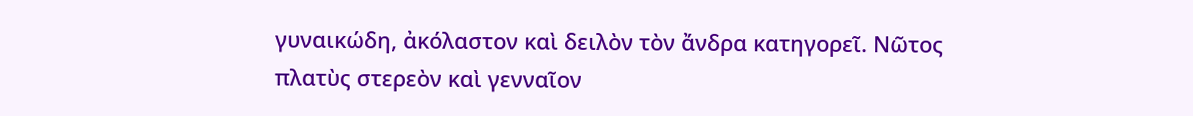γυναικώδη, ἀκόλαστον καὶ δειλὸν τὸν ἄνδρα κατηγορεῖ. Νῶτος πλατὺς στερεὸν καὶ γενναῖον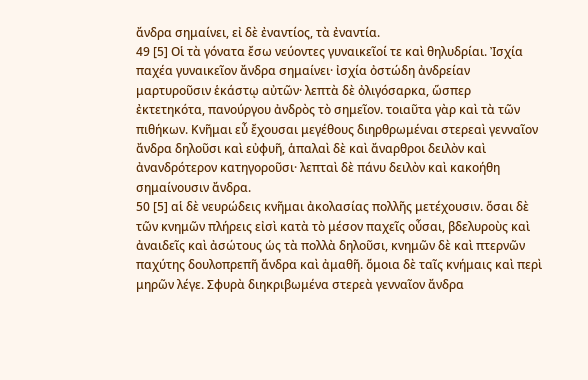ἄνδρα σημαίνει, εἰ δὲ ἐναντίος, τὰ ἐναντία.
49 [5] Οἱ τὰ γόνατα ἔσω νεύοντες γυναικεῖοί τε καὶ θηλυδρίαι. Ἰσχία παχέα γυναικεῖον ἄνδρα σημαίνει· ἰσχία ὀστώδη ἀνδρείαν μαρτυροῦσιν ἑκάστῳ αὐτῶν· λεπτὰ δὲ ὀλιγόσαρκα, ὥσπερ ἐκτετηκότα, πανούργου ἀνδρὸς τὸ σημεῖον. τοιαῦτα γὰρ καὶ τὰ τῶν πιθήκων. Κνῆμαι εὖ ἔχουσαι μεγέθους διηρθρωμέναι στερεαὶ γενναῖον ἄνδρα δηλοῦσι καὶ εὐφυῆ, ἁπαλαὶ δὲ καὶ ἄναρθροι δειλὸν καὶ ἀνανδρότερον κατηγοροῦσι· λεπταὶ δὲ πάνυ δειλὸν καὶ κακοήθη σημαίνουσιν ἄνδρα.
50 [5] αἱ δὲ νευρώδεις κνῆμαι ἀκολασίας πολλῆς μετέχουσιν. ὅσαι δὲ τῶν κνημῶν πλήρεις εἰσὶ κατὰ τὸ μέσον παχεῖς οὖσαι, βδελυροὺς καὶ ἀναιδεῖς καὶ ἀσώτους ὡς τὰ πολλὰ δηλοῦσι, κνημῶν δὲ καὶ πτερνῶν παχύτης δουλοπρεπῆ ἄνδρα καὶ ἀμαθῆ. ὅμοια δὲ ταῖς κνήμαις καὶ περὶ μηρῶν λέγε. Σφυρὰ διηκριβωμένα στερεὰ γενναῖον ἄνδρα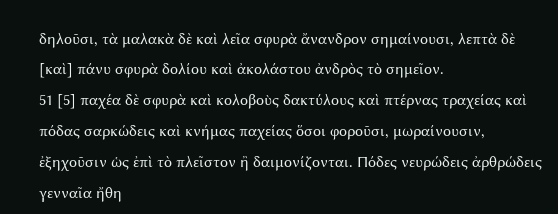δηλοῦσι, τὰ μαλακὰ δὲ καὶ λεῖα σφυρὰ ἄνανδρον σημαίνουσι, λεπτὰ δὲ [καὶ] πάνυ σφυρὰ δολίου καὶ ἀκολάστου ἀνδρὸς τὸ σημεῖον.
51 [5] παχέα δὲ σφυρὰ καὶ κολοβοὺς δακτύλους καὶ πτέρνας τραχείας καὶ πόδας σαρκώδεις καὶ κνήμας παχείας ὅσοι φοροῦσι, μωραίνουσιν, ἐξηχοῦσιν ὡς ἐπὶ τὸ πλεῖστον ἢ δαιμονίζονται. Πόδες νευρώδεις ἀρθρώδεις γενναῖα ἤθη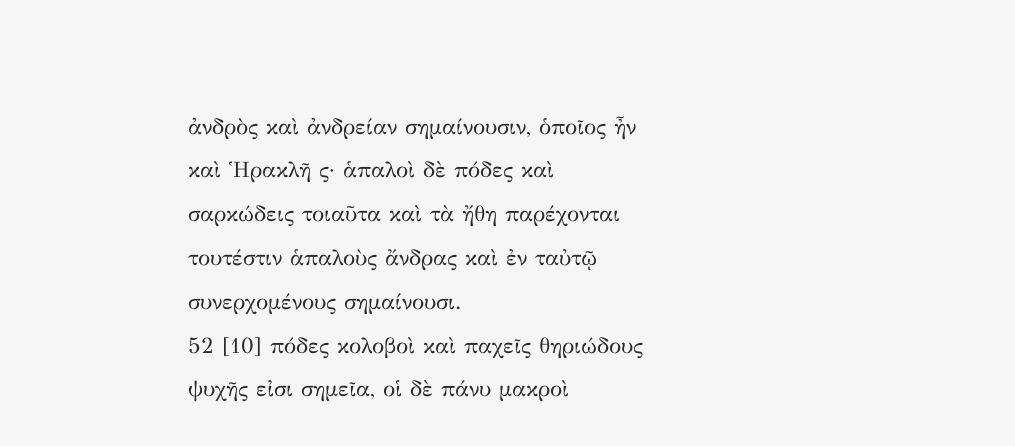ἀνδρὸς καὶ ἀνδρείαν σημαίνουσιν, ὁποῖος ἦν καὶ Ἡρακλῆ ς· ἁπαλοὶ δὲ πόδες καὶ σαρκώδεις τοιαῦτα καὶ τὰ ἤθη παρέχονται τουτέστιν ἁπαλοὺς ἄνδρας καὶ ἐν ταὐτῷ συνερχομένους σημαίνουσι.
52 [10] πόδες κολοβοὶ καὶ παχεῖς θηριώδους ψυχῆς εἰσι σημεῖα, οἱ δὲ πάνυ μακροὶ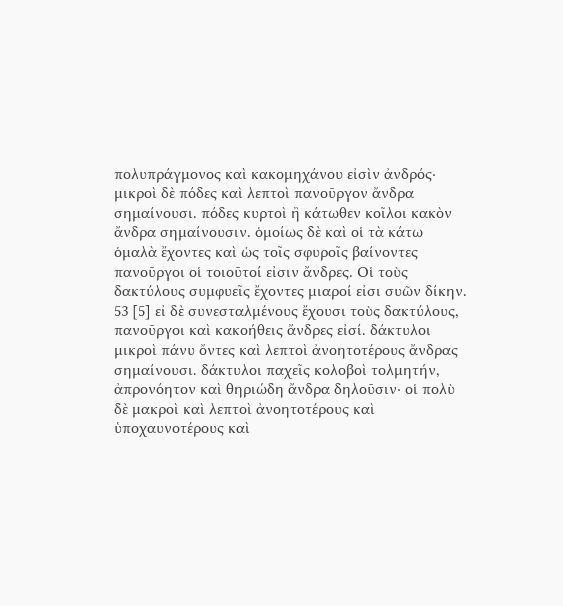πολυπράγμονος καὶ κακομηχάνου εἰσὶν ἀνδρός· μικροὶ δὲ πόδες καὶ λεπτοὶ πανοῦργον ἄνδρα σημαίνουσι. πόδες κυρτοὶ ἢ κάτωθεν κοῖλοι κακὸν ἄνδρα σημαίνουσιν. ὁμοίως δὲ καὶ οἱ τὰ κάτω ὁμαλὰ ἔχοντες καὶ ὡς τοῖς σφυροῖς βαίνοντες πανοῦργοι οἱ τοιοῦτοί εἰσιν ἄνδρες. Οἱ τοὺς δακτύλους συμφυεῖς ἔχοντες μιαροί εἰσι συῶν δίκην.
53 [5] εἰ δὲ συνεσταλμένους ἔχουσι τοὺς δακτύλους, πανοῦργοι καὶ κακοήθεις ἄνδρες εἰσί. δάκτυλοι μικροὶ πάνυ ὄντες καὶ λεπτοὶ ἀνοητοτέρους ἄνδρας σημαίνουσι. δάκτυλοι παχεῖς κολοβοὶ τολμητήν, ἀπρονόητον καὶ θηριώδη ἄνδρα δηλοῦσιν· οἱ πολὺ δὲ μακροὶ καὶ λεπτοὶ ἀνοητοτέρους καὶ ὑποχαυνοτέρους καὶ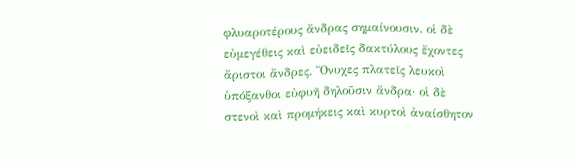φλυαροτέρους ἄνδρας σημαίνουσιν. οἱ δὲ εὐμεγέθεις καὶ εὐειδεῖς δακτύλους ἔχοντες ἄριστοι ἄνδρες. Ὄνυχες πλατεῖς λευκοὶ ὑπόξανθοι εὐφυῆ δηλοῦσιν ἄνδρα· οἱ δὲ στενοὶ καὶ προμήκεις καὶ κυρτοὶ ἀναίσθητον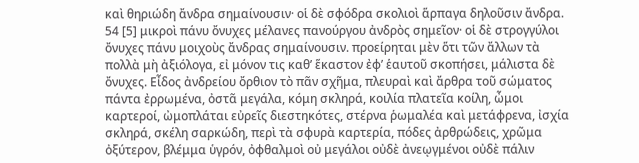καὶ θηριώδη ἄνδρα σημαίνουσιν· οἱ δὲ σφόδρα σκολιοὶ ἅρπαγα δηλοῦσιν ἄνδρα.
54 [5] μικροὶ πάνυ ὄνυχες μέλανες πανούργου ἀνδρὸς σημεῖον· οἱ δὲ στρογγύλοι ὄνυχες πάνυ μοιχοὺς ἄνδρας σημαίνουσιν. προείρηται μὲν ὅτι τῶν ἄλλων τὰ πολλὰ μὴ ἀξιόλογα, εἰ μόνον τις καθ’ ἕκαστον ἐφ’ ἑαυτοῦ σκοπήσει, μάλιστα δὲ ὄνυχες. Εἶδος ἀνδρείου ὄρθιον τὸ πᾶν σχῆμα, πλευραὶ καὶ ἄρθρα τοῦ σώματος πάντα ἐρρωμένα, ὀστᾶ μεγάλα, κόμη σκληρά, κοιλία πλατεῖα κοίλη, ὦμοι καρτεροί, ὠμοπλάται εὐρεῖς διεστηκότες, στέρνα ῥωμαλέα καὶ μετάφρενα, ἰσχία σκληρά, σκέλη σαρκώδη, περὶ τὰ σφυρὰ καρτερία, πόδες ἀρθρώδεις, χρῶμα ὀξύτερον, βλέμμα ὑγρόν, ὀφθαλμοὶ οὐ μεγάλοι οὐδὲ ἀνεῳγμένοι οὐδὲ πάλιν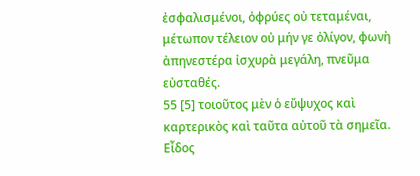ἐσφαλισμένοι, ὀφρύες οὐ τεταμέναι, μέτωπον τέλειον οὐ μήν γε ὀλίγον, φωνὴ ἀπηνεστέρα ἰσχυρὰ μεγάλη, πνεῦμα εὐσταθές.
55 [5] τοιοῦτος μὲν ὁ εὔψυχος καὶ καρτερικὸς καὶ ταῦτα αὐτοῦ τὰ σημεῖα. Εἶδος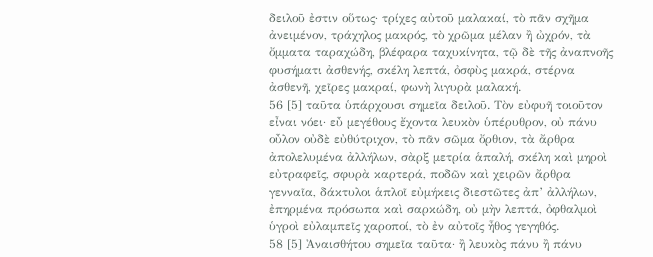δειλοῦ ἐστιν οὕτως· τρίχες αὐτοῦ μαλακαί, τὸ πᾶν σχῆμα ἀνειμένον, τράχηλος μακρός, τὸ χρῶμα μέλαν ἢ ὠχρόν, τὰ ὄμματα ταραχώδη, βλέφαρα ταχυκίνητα, τῷ δὲ τῆς ἀναπνοῆς φυσήματι ἀσθενής, σκέλη λεπτά, ὀσφὺς μακρά, στέρνα ἀσθενῆ, χεῖρες μακραί, φωνὴ λιγυρὰ μαλακή.
56 [5] ταῦτα ὑπάρχουσι σημεῖα δειλοῦ. Τὸν εὐφυῆ τοιοῦτον εἶναι νόει· εὖ μεγέθους ἔχοντα λευκὸν ὑπέρυθρον, οὐ πάνυ οὖλον οὐδὲ εὐθύτριχον, τὸ πᾶν σῶμα ὄρθιον, τὰ ἄρθρα ἀπολελυμένα ἀλλήλων, σὰρξ μετρία ἁπαλή, σκέλη καὶ μηροὶ εὐτραφεῖς, σφυρὰ καρτερά, ποδῶν καὶ χειρῶν ἄρθρα γενναῖα, δάκτυλοι ἁπλοῖ εὐμήκεις διεστῶτες ἀπ’ ἀλλήλων, ἐπηρμένα πρόσωπα καὶ σαρκώδη, οὐ μὴν λεπτά, ὀφθαλμοὶ ὑγροὶ εὐλαμπεῖς χαροποί, τὸ ἐν αὐτοῖς ἦθος γεγηθός.
58 [5] Ἀναισθήτου σημεῖα ταῦτα· ἢ λευκὸς πάνυ ἢ πάνυ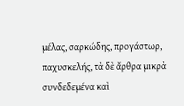μέλας, σαρκώδης, προγάστωρ, παχυσκελής, τὰ δὲ ἄρθρα μικρὰ συνδεδεμένα καὶ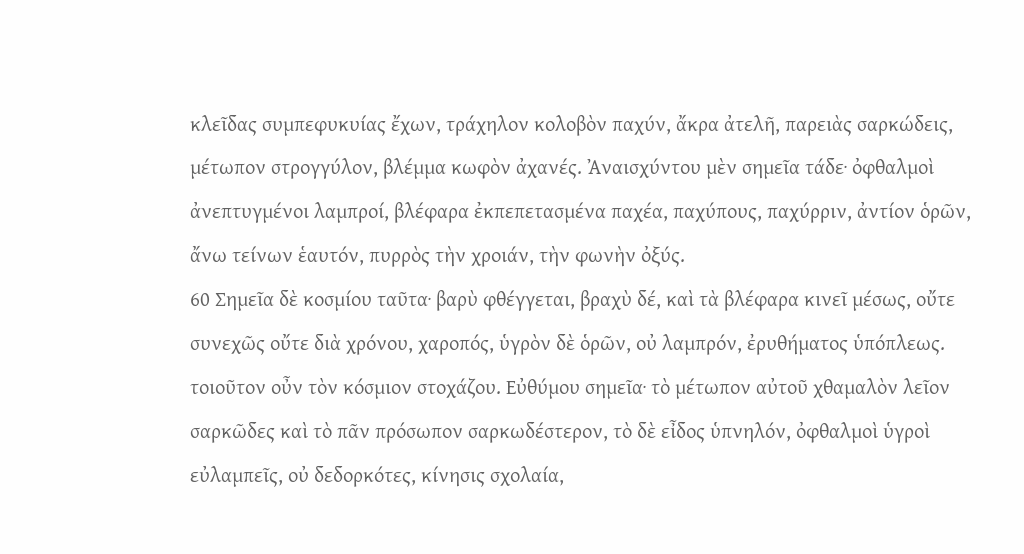κλεῖδας συμπεφυκυίας ἔχων, τράχηλον κολοβὸν παχύν, ἄκρα ἀτελῆ, παρειὰς σαρκώδεις, μέτωπον στρογγύλον, βλέμμα κωφὸν ἀχανές. Ἀναισχύντου μὲν σημεῖα τάδε· ὀφθαλμοὶ ἀνεπτυγμένοι λαμπροί, βλέφαρα ἐκπεπετασμένα παχέα, παχύπους, παχύρριν, ἀντίον ὁρῶν, ἄνω τείνων ἑαυτόν, πυρρὸς τὴν χροιάν, τὴν φωνὴν ὀξύς.
60 Σημεῖα δὲ κοσμίου ταῦτα· βαρὺ φθέγγεται, βραχὺ δέ, καὶ τὰ βλέφαρα κινεῖ μέσως, οὔτε συνεχῶς οὔτε διὰ χρόνου, χαροπός, ὑγρὸν δὲ ὁρῶν, οὐ λαμπρόν, ἐρυθήματος ὑπόπλεως. τοιοῦτον οὖν τὸν κόσμιον στοχάζου. Εὐθύμου σημεῖα· τὸ μέτωπον αὐτοῦ χθαμαλὸν λεῖον σαρκῶδες καὶ τὸ πᾶν πρόσωπον σαρκωδέστερον, τὸ δὲ εἶδος ὑπνηλόν, ὀφθαλμοὶ ὑγροὶ εὐλαμπεῖς, οὐ δεδορκότες, κίνησις σχολαία,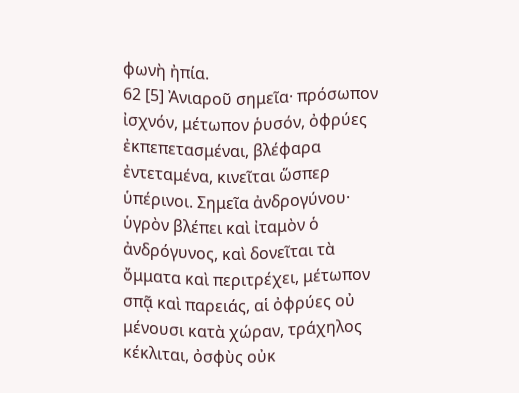φωνὴ ἠπία.
62 [5] Ἀνιαροῦ σημεῖα· πρόσωπον ἰσχνόν, μέτωπον ῥυσόν, ὀφρύες ἐκπεπετασμέναι, βλέφαρα ἐντεταμένα, κινεῖται ὥσπερ ὑπέρινοι. Σημεῖα ἀνδρογύνου· ὑγρὸν βλέπει καὶ ἰταμὸν ὁ ἀνδρόγυνος, καὶ δονεῖται τὰ ὄμματα καὶ περιτρέχει, μέτωπον σπᾷ καὶ παρειάς, αἱ ὀφρύες οὐ μένουσι κατὰ χώραν, τράχηλος κέκλιται, ὀσφὺς οὐκ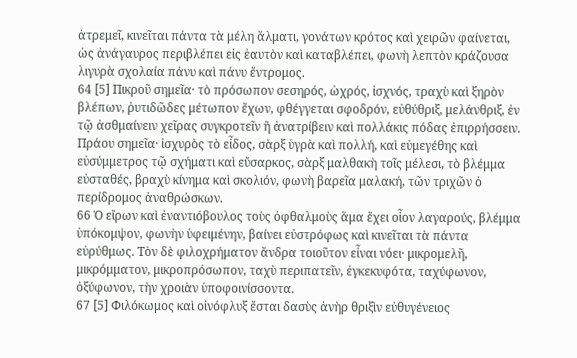ἀτρεμεῖ, κινεῖται πάντα τὰ μέλη ἅλματι, γονάτων κρότος καὶ χειρῶν φαίνεται, ὡς ἀνάγαυρος περιβλέπει εἰς ἑαυτὸν καὶ καταβλέπει, φωνὴ λεπτὸν κράζουσα λιγυρὰ σχολαία πάνυ καὶ πάνυ ἔντρομος.
64 [5] Πικροῦ σημεῖα· τὸ πρόσωπον σεσηρός, ὠχρός, ἰσχνός, τραχὺ καὶ ξηρὸν βλέπων, ῥυτιδῶδες μέτωπον ἔχων, φθέγγεται σφοδρόν, εὐθύθριξ, μελάνθριξ, ἐν τῷ ἀσθμαίνειν χεῖρας συγκροτεῖν ἢ ἀνατρίβειν καὶ πολλάκις πόδας ἐπιρρήσσειν. Πράου σημεῖα· ἰσχυρὸς τὸ εἶδος, σὰρξ ὑγρὰ καὶ πολλή, καὶ εὐμεγέθης καὶ εὐσύμμετρος τῷ σχήματι καὶ εὔσαρκος, σὰρξ μαλθακὴ τοῖς μέλεσι, τὸ βλέμμα εὐσταθές, βραχὺ κίνημα καὶ σκολιόν, φωνὴ βαρεῖα μαλακή, τῶν τριχῶν ὁ περίδρομος ἀναθρώσκων.
66 Ὁ εἴρων καὶ ἐναντιόβουλος τοὺς ὀφθαλμοὺς ἅμα ἔχει οἷον λαγαρούς, βλέμμα ὑπόκομψον, φωνὴν ὑφειμένην, βαίνει εὐστρόφως καὶ κινεῖται τὰ πάντα εὐρύθμως. Τὸν δὲ φιλοχρήματον ἄνδρα τοιοῦτον εἶναι νόει· μικρομελῆ, μικρόμματον, μικροπρόσωπον, ταχὺ περιπατεῖν, ἐγκεκυφότα, ταχύφωνον, ὀξύφωνον, τὴν χροιὰν ὑποφοινίσσοντα.
67 [5] Φιλόκωμος καὶ οἰνόφλυξ ἔσται δασὺς ἀνὴρ θριξὶν εὐθυγένειος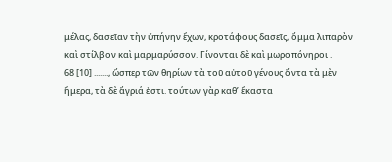μέλας, δασεῖαν τὴν ὑπήνην ἔχων, κροτάφους δασεῖς, ὄμμα λιπαρὸν καὶ στίλβον καὶ μαρμαρύσσον. Γίνονται δὲ καὶ μωροπόνηροι .
68 [10] ......., ὥσπερ τῶν θηρίων τὰ τοῦ αὐτοῦ γένους ὄντα τὰ μὲν ἥμερα, τὰ δὲ ἄγριά ἐστι. τούτων γὰρ καθ’ ἕκαστα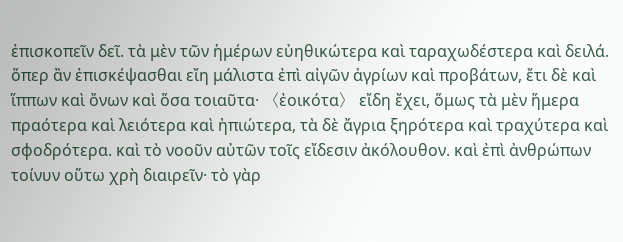ἐπισκοπεῖν δεῖ. τὰ μὲν τῶν ἡμέρων εὐηθικώτερα καὶ ταραχωδέστερα καὶ δειλά. ὅπερ ἂν ἐπισκέψασθαι εἴη μάλιστα ἐπὶ αἰγῶν ἀγρίων καὶ προβάτων, ἔτι δὲ καὶ ἵππων καὶ ὄνων καὶ ὅσα τοιαῦτα· 〈ἐοικότα〉 εἴδη ἔχει, ὅμως τὰ μὲν ἥμερα πραότερα καὶ λειότερα καὶ ἠπιώτερα, τὰ δὲ ἄγρια ξηρότερα καὶ τραχύτερα καὶ σφοδρότερα. καὶ τὸ νοοῦν αὐτῶν τοῖς εἴδεσιν ἀκόλουθον. καὶ ἐπὶ ἀνθρώπων τοίνυν οὕτω χρὴ διαιρεῖν· τὸ γὰρ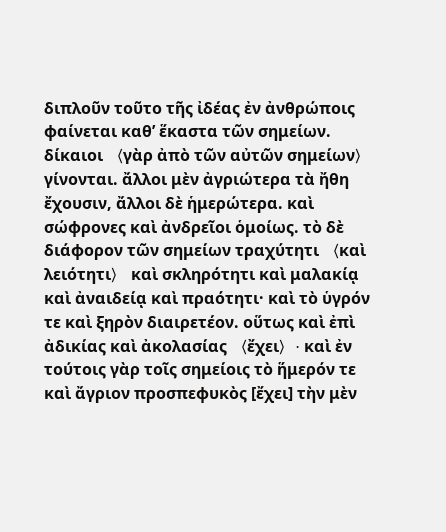διπλοῦν τοῦτο τῆς ἰδέας ἐν ἀνθρώποις φαίνεται καθ’ ἕκαστα τῶν σημείων. δίκαιοι 〈γὰρ ἀπὸ τῶν αὐτῶν σημείων〉 γίνονται. ἄλλοι μὲν ἀγριώτερα τὰ ἤθη ἔχουσιν, ἄλλοι δὲ ἡμερώτερα. καὶ σώφρονες καὶ ἀνδρεῖοι ὁμοίως. τὸ δὲ διάφορον τῶν σημείων τραχύτητι 〈καὶ λειότητι〉 καὶ σκληρότητι καὶ μαλακίᾳ καὶ ἀναιδείᾳ καὶ πραότητι· καὶ τὸ ὑγρόν τε καὶ ξηρὸν διαιρετέον. οὕτως καὶ ἐπὶ ἀδικίας καὶ ἀκολασίας 〈ἔχει〉· καὶ ἐν τούτοις γὰρ τοῖς σημείοις τὸ ἥμερόν τε καὶ ἄγριον προσπεφυκὸς [ἔχει] τὴν μὲν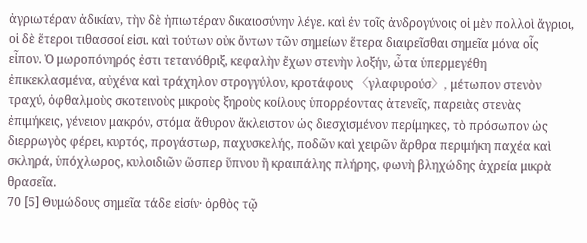ἀγριωτέραν ἀδικίαν, τὴν δὲ ἠπιωτέραν δικαιοσύνην λέγε. καὶ ἐν τοῖς ἀνδρογύνοις οἱ μὲν πολλοὶ ἄγριοι, οἱ δὲ ἕτεροι τιθασσοί εἰσι. καὶ τούτων οὐκ ὄντων τῶν σημείων ἕτερα διαιρεῖσθαι σημεῖα μόνα οἷς εἶπον. Ὁ μωροπόνηρός ἐστι τετανόθριξ, κεφαλὴν ἔχων στενὴν λοξήν, ὦτα ὑπερμεγέθη ἐπικεκλασμένα, αὐχένα καὶ τράχηλον στρογγύλον, κροτάφους 〈γλαφυρούσ〉, μέτωπον στενὸν τραχύ, ὀφθαλμοὺς σκοτεινοὺς μικροὺς ξηροὺς κοίλους ὑπορρέοντας ἀτενεῖς, παρειὰς στενὰς ἐπιμήκεις, γένειον μακρόν, στόμα ἄθυρον ἄκλειστον ὡς διεσχισμένον περίμηκες, τὸ πρόσωπον ὡς διερρωγὸς φέρει, κυρτός, προγάστωρ, παχυσκελής, ποδῶν καὶ χειρῶν ἄρθρα περιμήκη παχέα καὶ σκληρά, ὑπόχλωρος, κυλοιδιῶν ὥσπερ ὕπνου ἢ κραιπάλης πλήρης, φωνὴ βληχώδης ἀχρεία μικρὰ θρασεῖα.
70 [5] Θυμώδους σημεῖα τάδε εἰσίν· ὀρθὸς τῷ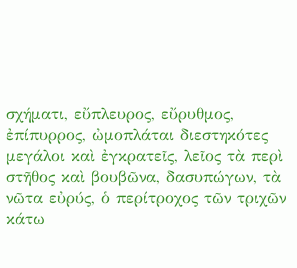σχήματι, εὔπλευρος, εὔρυθμος, ἐπίπυρρος, ὠμοπλάται διεστηκότες μεγάλοι καὶ ἐγκρατεῖς, λεῖος τὰ περὶ στῆθος καὶ βουβῶνα, δασυπώγων, τὰ νῶτα εὐρύς, ὁ περίτροχος τῶν τριχῶν κάτω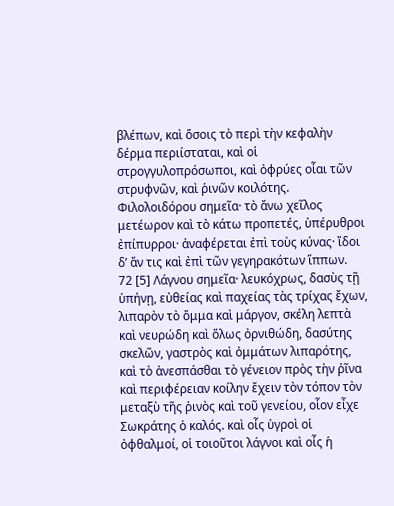βλέπων, καὶ ὅσοις τὸ περὶ τὴν κεφαλὴν δέρμα περιίσταται, καὶ οἱ στρογγυλοπρόσωποι, καὶ ὀφρύες οἷαι τῶν στρυφνῶν, καὶ ῥινῶν κοιλότης. Φιλολοιδόρου σημεῖα· τὸ ἄνω χεῖλος μετέωρον καὶ τὸ κάτω προπετές, ὑπέρυθροι ἐπίπυρροι· ἀναφέρεται ἐπὶ τοὺς κύνας· ἴδοι δ’ ἄν τις καὶ ἐπὶ τῶν γεγηρακότων ἵππων.
72 [5] Λάγνου σημεῖα· λευκόχρως, δασὺς τῇ ὑπήνῃ, εὐθείας καὶ παχείας τὰς τρίχας ἔχων, λιπαρὸν τὸ ὄμμα καὶ μάργον, σκέλη λεπτὰ καὶ νευρώδη καὶ ὅλως ὀρνιθώδη, δασύτης σκελῶν, γαστρὸς καὶ ὀμμάτων λιπαρότης, καὶ τὸ ἀνεσπάσθαι τὸ γένειον πρὸς τὴν ῥῖνα καὶ περιφέρειαν κοίλην ἔχειν τὸν τόπον τὸν μεταξὺ τῆς ῥινὸς καὶ τοῦ γενείου, οἷον εἶχε Σωκράτης ὁ καλός. καὶ οἷς ὑγροὶ οἱ ὀφθαλμοί, οἱ τοιοῦτοι λάγνοι καὶ οἷς ἡ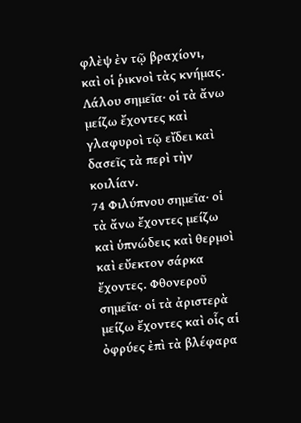φλὲψ ἐν τῷ βραχίονι, καὶ οἱ ῥικνοὶ τὰς κνήμας. Λάλου σημεῖα· οἱ τὰ ἄνω μείζω ἔχοντες καὶ γλαφυροὶ τῷ εἴδει καὶ δασεῖς τὰ περὶ τὴν κοιλίαν.
74 Φιλύπνου σημεῖα· οἱ τὰ ἄνω ἔχοντες μείζω καὶ ὑπνώδεις καὶ θερμοὶ καὶ εὔεκτον σάρκα ἔχοντες. Φθονεροῦ σημεῖα· οἱ τὰ ἀριστερὰ μείζω ἔχοντες καὶ οἷς αἱ ὀφρύες ἐπὶ τὰ βλέφαρα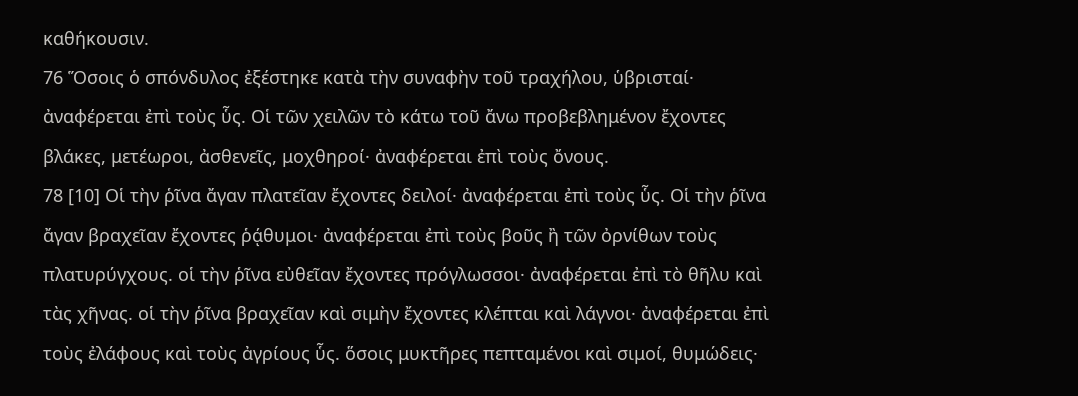καθήκουσιν.
76 Ὅσοις ὁ σπόνδυλος ἐξέστηκε κατὰ τὴν συναφὴν τοῦ τραχήλου, ὑβρισταί· ἀναφέρεται ἐπὶ τοὺς ὗς. Οἱ τῶν χειλῶν τὸ κάτω τοῦ ἄνω προβεβλημένον ἔχοντες βλάκες, μετέωροι, ἀσθενεῖς, μοχθηροί· ἀναφέρεται ἐπὶ τοὺς ὄνους.
78 [10] Οἱ τὴν ῥῖνα ἄγαν πλατεῖαν ἔχοντες δειλοί· ἀναφέρεται ἐπὶ τοὺς ὗς. Οἱ τὴν ῥῖνα ἄγαν βραχεῖαν ἔχοντες ῥᾴθυμοι· ἀναφέρεται ἐπὶ τοὺς βοῦς ἢ τῶν ὀρνίθων τοὺς πλατυρύγχους. οἱ τὴν ῥῖνα εὐθεῖαν ἔχοντες πρόγλωσσοι· ἀναφέρεται ἐπὶ τὸ θῆλυ καὶ τὰς χῆνας. οἱ τὴν ῥῖνα βραχεῖαν καὶ σιμὴν ἔχοντες κλέπται καὶ λάγνοι· ἀναφέρεται ἐπὶ τοὺς ἐλάφους καὶ τοὺς ἀγρίους ὗς. ὅσοις μυκτῆρες πεπταμένοι καὶ σιμοί, θυμώδεις·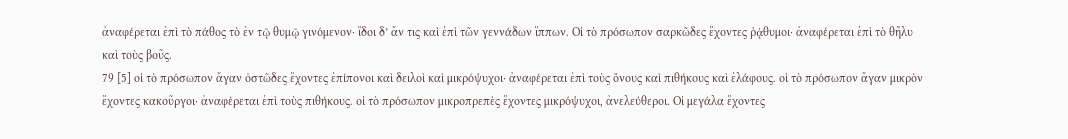ἀναφέρεται ἐπὶ τὸ πάθος τὸ ἐν τῷ θυμῷ γινόμενον· ἴδοι δ’ ἄν τις καὶ ἐπὶ τῶν γεννάδων ἵππων. Οἱ τὸ πρόσωπον σαρκῶδες ἔχοντες ῥᾴθυμοι· ἀναφέρεται ἐπὶ τὸ θῆλυ καὶ τοὺς βοῦς.
79 [5] οἱ τὸ πρόσωπον ἄγαν ὀστῶδες ἔχοντες ἐπίπονοι καὶ δειλοὶ καὶ μικρόψυχοι· ἀναφέρεται ἐπὶ τοὺς ὄνους καὶ πιθήκους καὶ ἐλάφους. οἱ τὸ πρόσωπον ἄγαν μικρὸν ἔχοντες κακοῦργοι· ἀναφέρεται ἐπὶ τοὺς πιθήκους. οἱ τὸ πρόσωπον μικροπρεπὲς ἔχοντες μικρόψυχοι, ἀνελεύθεροι. Οἱ μεγάλα ἔχοντες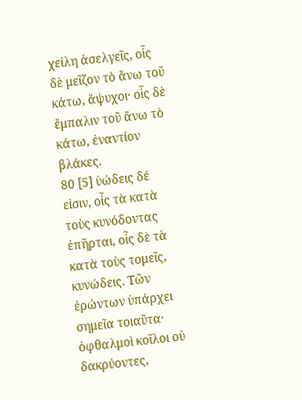χείλη ἀσελγεῖς, οἷς δὲ μεῖζον τὸ ἄνω τοῦ κάτω, ἄψυχοι· οἷς δὲ ἔμπαλιν τοῦ ἄνω τὸ κάτω, ἐναντίον βλάκες.
80 [5] ὑώδεις δέ εἰσιν, οἷς τὰ κατὰ τοὺς κυνόδοντας ἐπῆρται, οἷς δὲ τὰ κατὰ τοὺς τομεῖς, κυνώδεις. Τῶν ἐρώντων ὑπάρχει σημεῖα τοιαῦτα· ὀφθαλμοὶ κοῖλοι οὐ δακρύοντες,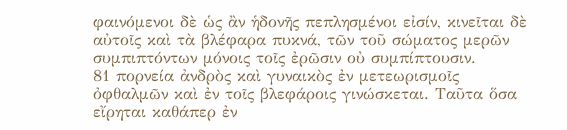φαινόμενοι δὲ ὡς ἂν ἡδονῆς πεπλησμένοι εἰσίν, κινεῖται δὲ αὐτοῖς καὶ τὰ βλέφαρα πυκνά, τῶν τοῦ σώματος μερῶν συμπιπτόντων μόνοις τοῖς ἐρῶσιν οὐ συμπίπτουσιν.
81 πορνεία ἀνδρὸς καὶ γυναικὸς ἐν μετεωρισμοῖς ὀφθαλμῶν καὶ ἐν τοῖς βλεφάροις γινώσκεται. Ταῦτα ὅσα εἴρηται καθάπερ ἐν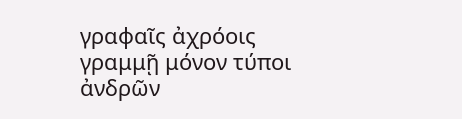γραφαῖς ἀχρόοις γραμμῇ μόνον τύποι ἀνδρῶν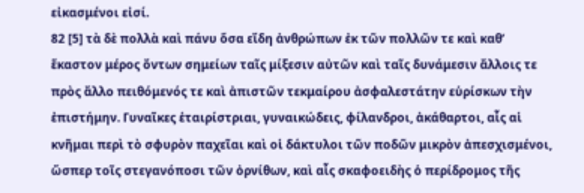εἰκασμένοι εἰσί.
82 [5] τὰ δὲ πολλὰ καὶ πάνυ ὅσα εἴδη ἀνθρώπων ἐκ τῶν πολλῶν τε καὶ καθ’ ἕκαστον μέρος ὄντων σημείων ταῖς μίξεσιν αὐτῶν καὶ ταῖς δυνάμεσιν ἄλλοις τε πρὸς ἄλλο πειθόμενός τε καὶ ἀπιστῶν τεκμαίρου ἀσφαλεστάτην εὑρίσκων τὴν ἐπιστήμην. Γυναῖκες ἑταιρίστριαι, γυναικώδεις, φίλανδροι, ἀκάθαρτοι, αἷς αἱ κνῆμαι περὶ τὸ σφυρὸν παχεῖαι καὶ οἱ δάκτυλοι τῶν ποδῶν μικρὸν ἀπεσχισμένοι, ὥσπερ τοῖς στεγανόποσι τῶν ὀρνίθων, καὶ αἷς σκαφοειδὴς ὁ περίδρομος τῆς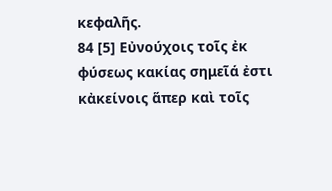κεφαλῆς.
84 [5] Εὐνούχοις τοῖς ἐκ φύσεως κακίας σημεῖά ἐστι κἀκείνοις ἅπερ καὶ τοῖς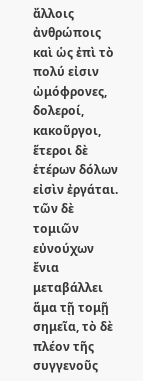ἄλλοις ἀνθρώποις καὶ ὡς ἐπὶ τὸ πολύ εἰσιν ὠμόφρονες, δολεροί, κακοῦργοι, ἕτεροι δὲ ἑτέρων δόλων εἰσὶν ἐργάται. τῶν δὲ τομιῶν εὐνούχων ἔνια μεταβάλλει ἅμα τῇ τομῇ σημεῖα, τὸ δὲ πλέον τῆς συγγενοῦς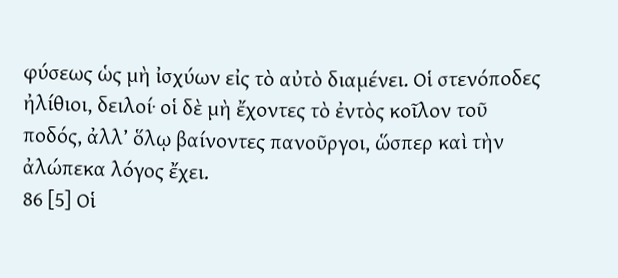φύσεως ὡς μὴ ἰσχύων εἰς τὸ αὐτὸ διαμένει. Οἱ στενόποδες ἠλίθιοι, δειλοί· οἱ δὲ μὴ ἔχοντες τὸ ἐντὸς κοῖλον τοῦ ποδός, ἀλλ’ ὅλῳ βαίνοντες πανοῦργοι, ὥσπερ καὶ τὴν ἀλώπεκα λόγος ἔχει.
86 [5] Οἱ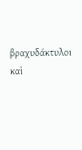βραχυδάκτυλοι καὶ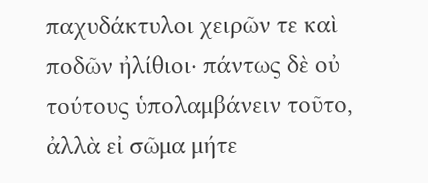παχυδάκτυλοι χειρῶν τε καὶ ποδῶν ἠλίθιοι· πάντως δὲ οὐ τούτους ὑπολαμβάνειν τοῦτο, ἀλλὰ εἰ σῶμα μήτε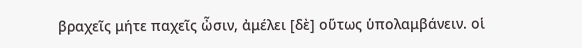βραχεῖς μήτε παχεῖς ὦσιν, ἀμέλει [δὲ] οὕτως ὑπολαμβάνειν. οἱ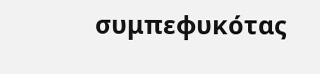συμπεφυκότας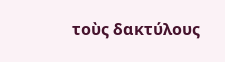τοὺς δακτύλους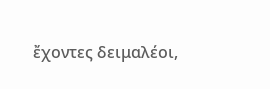ἔχοντες δειμαλέοι,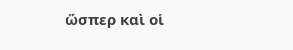ὥσπερ καὶ οἱ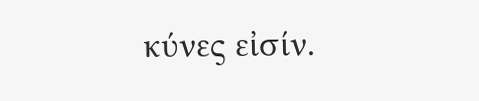κύνες εἰσίν.